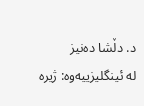د. دڵشا دەنیز
لە ئینگلیزییەوە: ژیرە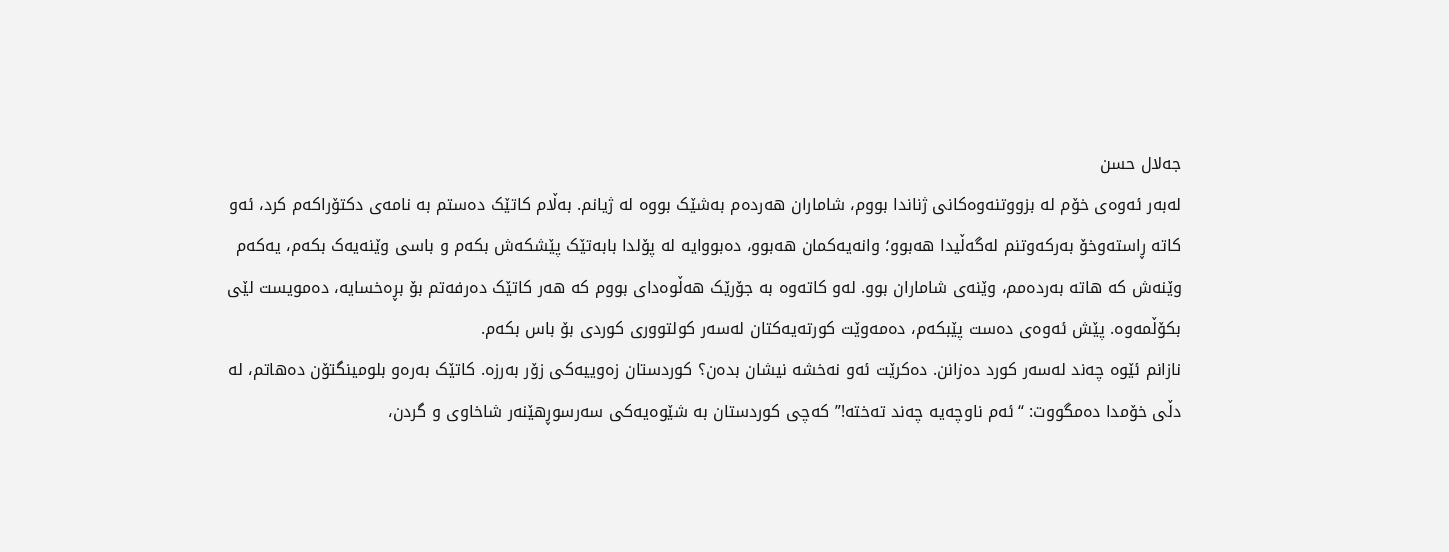جەلال حسن
لەبەر ئەوەی خۆم لە بزووتنەوەکانی ژناندا بووم، شاماران هەردەم بەشێک بووە لە ژیانم. بەڵام کاتێک دەستم بە نامەی دکتۆراکەم کرد، ئەو کاتە ڕاستەوخۆ بەرکەوتنم لەگەڵیدا هەبوو؛ وانەیەکمان هەبوو، دەبووایە لە پۆلدا بابەتێک پێشکەش بکەم و باسی وێنەیەک بکەم، یەکەم وێنەش کە هاتە بەردەمم، وێنەی شاماران بوو. لەو کاتەوە بە جۆرێک هەڵوەدای بووم کە هەر کاتێک دەرفەتم بۆ بڕەخسایە، دەمویست لێی بکۆڵمەوە. پێش ئەوەی دەست پێبکەم، دەمەوێت کورتەیەکتان لەسەر کولتووری کوردی بۆ باس بکەم.
نازانم ئێوە چەند لەسەر کورد دەزانن. دەکرێت ئەو نەخشە نیشان بدەن؟ کوردستان زەوییەکی زۆر بەرزە. کاتێک بەرەو بلومینگتۆن دەهاتم، لە دڵی خۆمدا دەمگووت: “ئەم ناوچەیە چەند تەختە!” کەچی کوردستان بە شێوەیەکی سەرسوڕهێنەر شاخاوی و گردن،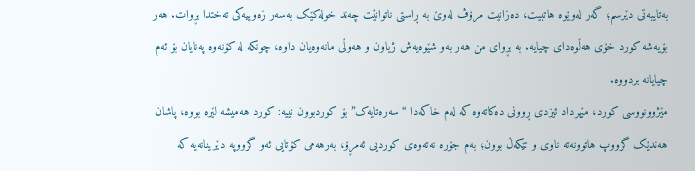بەتایبەتی دێرسم؛ گەر لەوێوە هاتبیت، دەزانیت مرۆڤ لەوێ بە ڕاستی ناتوانێت چەند خولەکێک بەسەر زەوییەکی تەختدا بڕوات. هەر بۆیەشە کورد خۆی هەڵوەدای چیایە. بە بڕوای من هەر بەو شێوەیەش ژیاون و هەوڵی مانەوەیان داوە، چونکە لە کۆنەوە پەنایان بۆ ئەم چیایانە بردووە.
مێژوونووسی کورد، مێهرداد ئیزدی ڕوونی دەکاتەوە کە لەم خاکەدا “سەرەتایەک” بۆ کوردبوون نییە: کورد هەمیشە لێرە بووە، پاشان هەندێک گرووپ هاتوونەتە ناوی و تێکەڵ بوون؛ بەم جۆرە نەتەوەی کوردیی ئەمڕۆ، بەرهەمی کۆتایی ئەو گرووپە دێرینانەیە کە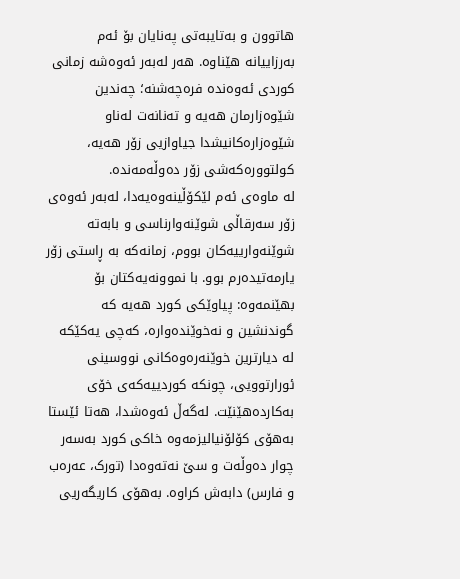هاتوون و بەتایبەتی پەنایان بۆ ئەم بەرزاییانە هێناوە. هەر لەبەر ئەوەشە زمانی کوردی ئەوەندە فرەچەشنە؛ چەندین شێوەزارمان هەیە و تەنانەت لەناو شێوەزارەکانیشدا جیاوازیی زۆر هەیە، کولتوورەکەشی زۆر دەوڵەمەندە.
لە ماوەی ئەم لێکۆڵینەوەیەدا، لەبەر ئەوەی زۆر سەرقاڵی شوێنەوارناسی و بابەتە شوێنەوارییەکان بووم، زمانەکە بە ڕاستی زۆر یارمەتیدەرم بوو. با نموونەیەکتان بۆ بهێنمەوە: پیاوێکی کورد هەیە کە گوندنشین و نەخوێندەوارە، کەچی یەکێکە لە دیارترین خوێنەرەوەکانی نووسینی ئورارتوویی، چونکە کوردییەکەی خۆی بەکاردەهێنێت. لەگەڵ ئەوەشدا، هەتا ئێستا بەهۆی کۆلۆنیالیزمەوە خاکی کورد بەسەر چوار دەوڵەت و سێ نەتەوەدا (تورک، عەرەب و فارس) دابەش کراوە. بەهۆی کاریگەریی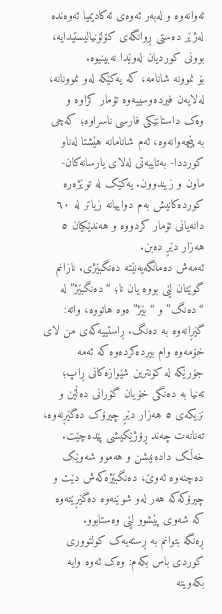ئەوانەوە و لەبەر ئەوەی ئەکادیمیا ئەوەندە لەژێر دەستی ڕوانگەی کۆلۆنیالیستیدایە، بوونی کوردیان لەوێدا نەبینیوە.
بۆ نموونە شانامە، کە یەکێکە لەو نموونانە، لەلایەن فیردەوسییەوە تۆمار کراوە و وەک داستانێکی فارسی ناسراوە؛ کەچی بە پێچەوانەوە، ئەم شانامانە هێشتا لەناو کورددا- بەتایبەتی لەلای یارسانەکان- ماون و زیندوون. یەکێک لە توێژەرە کوردەکانیش بەم دواییانە زیاتر لە ٦٠ دانەیانی تۆمار کردووە و هەندێکیان ٥ هەزار دێڕ دەبن.
ئەمەش دەمانگەیەنێتە دەنگبێژی. نازانم گوێتان لێی بووە یان نا؛ “دەنگبێژ” لە “دەنگ” و “بێژ”ەوە هاتووە، واتە: گێڕانەوە بە دەنگ. ڕاستییەکەی من لای خۆمەوە وام بیردەکردەوە کە ئەمە جۆرێکە لە کۆنترین شێوازەکانی ڕاپ؛ تەنیا بە دەنگی خۆیان گۆرانی دەڵێن و نزیکەی ٥ هەزار دێڕ چیرۆک دەگێڕنەوە، تەنانەت چەند ڕۆژێکیشی پێدەچێت. خەڵک دادەنیشن و هەموو شەوێک دەچنەوە ئەوێ، دەنگبێژەکەش دێت و چیرۆکەکە هەر لەو شوێنەوە دەگێڕێتەوە کە شەوی پێشوو لێی وەستابوو.
ڕەنگە بتوانم بە ڕستەیەک کولتووری کوردی باس بکەم: وەک ئەوە وایە بکەویتە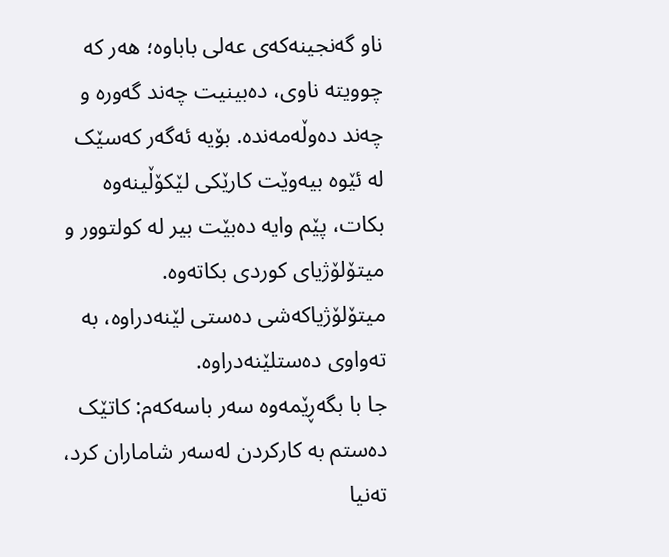ناو گەنجینەکەی عەلی باباوە؛ هەر کە چوویتە ناوی، دەبینیت چەند گەورە و چەند دەوڵەمەندە. بۆیە ئەگەر کەسێک لە ئێوە بیەوێت کارێکی لێکۆڵینەوە بکات، پێم وایە دەبێت بیر لە کولتوور و میتۆلۆژیای کوردی بکاتەوە. میتۆلۆژیاکەشی دەستی لێنەدراوە، بە تەواوی دەستلێنەدراوە.
جا با بگەڕێمەوە سەر باسەکەم: کاتێک دەستم بە کارکردن لەسەر شاماران کرد، تەنیا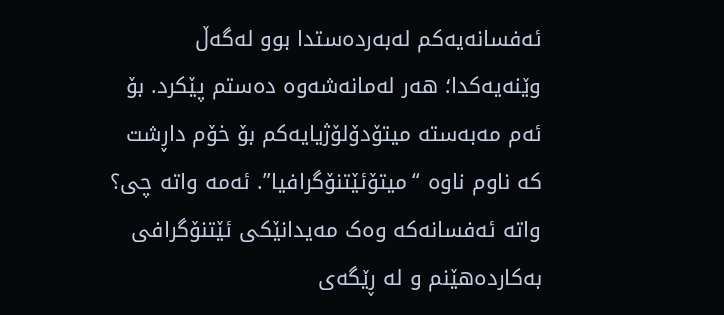ئەفسانەیەکم لەبەردەستدا بوو لەگەڵ وێنەیەکدا؛ هەر لەمانەشەوە دەستم پێکرد. بۆ ئەم مەبەستە میتۆدۆلۆژیایەکم بۆ خۆم داڕشت کە ناوم ناوە “میتۆئێتنۆگرافیا”. ئەمە واتە چی؟ واتە ئەفسانەکە وەک مەیدانێکی ئێتنۆگرافی بەکاردەهێنم و لە ڕێگەی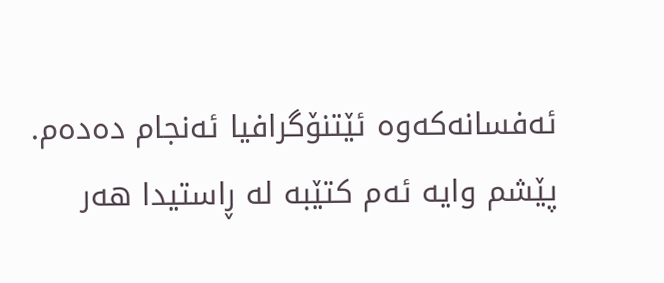ئەفسانەکەوە ئێتنۆگرافیا ئەنجام دەدەم. پێشم وایە ئەم کتێبە لە ڕاستیدا هەر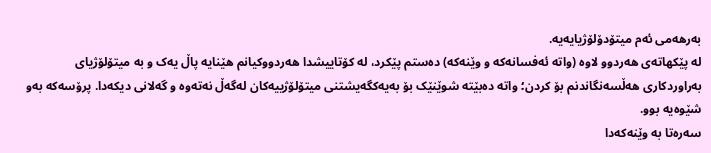بەرهەمی ئەم میتۆدۆلۆژیایەیە.
لە پێکهاتەی هەردوو لاوە (واتە ئەفسانەکە و وێنەکە) دەستم پێکرد، لە کۆتاییشدا هەردووکیانم هێنایە پاڵ یەک و بە میتۆلۆژیای بەراوردکاری هەڵسەنگاندنم بۆ کردن؛ واتە دەبێتە شوێنێک بۆ بەیەکگەیشتنی میتۆلۆژییەکان لەگەڵ نەتەوە و گەلانی دیکەدا. پرۆسەکە بەو شێوەیە بوو.
سەرەتا بە وێنەکەدا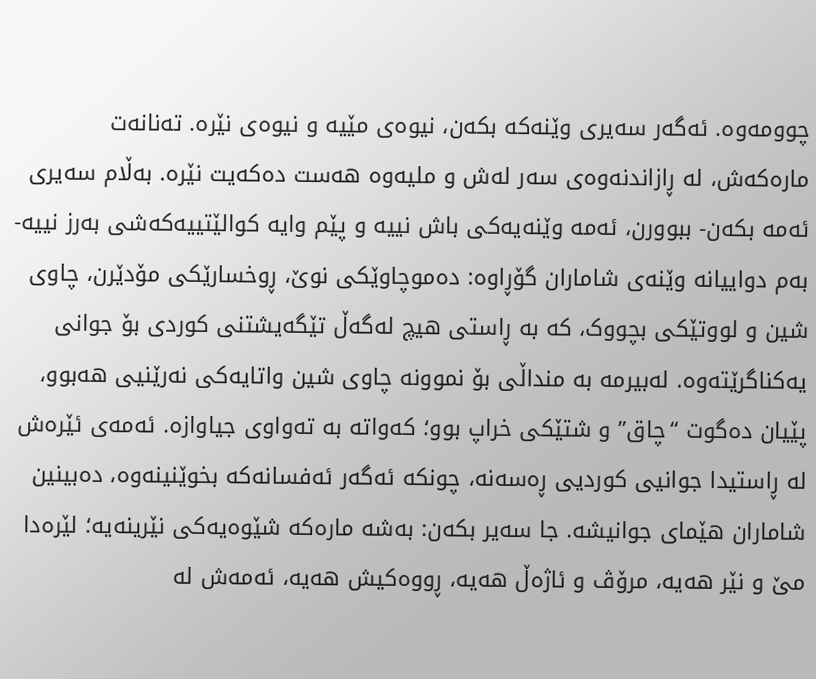چوومەوە. ئەگەر سەیری وێنەکە بکەن، نیوەی مێیە و نیوەی نێرە. تەنانەت مارەکەش، لە ڕازاندنەوەی سەر لەش و ملیەوە هەست دەکەیت نێرە. بەڵام سەیری ئەمە بکەن- ببوورن، ئەمە وێنەیەکی باش نییە و پێم وایە کوالێتییەکەشی بەرز نییە- بەم دواییانە وێنەی شاماران گۆڕاوە: دەموچاوێکی نوێ، ڕوخسارێکی مۆدێرن، چاوی شین و لووتێکی بچووک، کە بە ڕاستی هیچ لەگەڵ تێگەیشتنی کوردی بۆ جوانی یەکناگرێتەوە. لەبیرمە بە منداڵی بۆ نموونە چاوی شین واتایەکی نەرێنیی هەبوو، پێیان دەگوت “چاق” و شتێکی خراپ بوو؛ کەواتە بە تەواوی جیاوازە. ئەمەی ئێرەش لە ڕاستیدا جوانیی کوردیی ڕەسەنە، چونکە ئەگەر ئەفسانەکە بخوێنینەوە، دەبینین شاماران هێمای جوانیشە. جا سەیر بکەن: بەشە مارەکە شێوەیەکی نێرینەیە؛ لێرەدا مێ و نێر هەیە، مرۆڤ و ئاژەڵ هەیە، ڕووەکیش هەیە، ئەمەش لە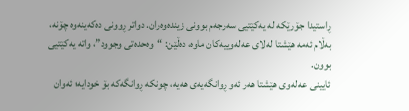ڕاستیدا جۆرێکە لە یەکێتیی سەرجەم بوونی زیندەوەران. دواتر ڕوونی دەکەینەوە چۆنە، بەڵام ئەمە هێشتا لەلای عەلەوییەکان ماوە، دەڵێن: “وەحدەتی وجوود”، واتە یەکێتیی بوون.
ئایینی عەلەوی هێشتا هەر ئەو ڕوانگەیەی هەیە، چونکە ڕوانگەکە بۆ خودایە؛ ئەوان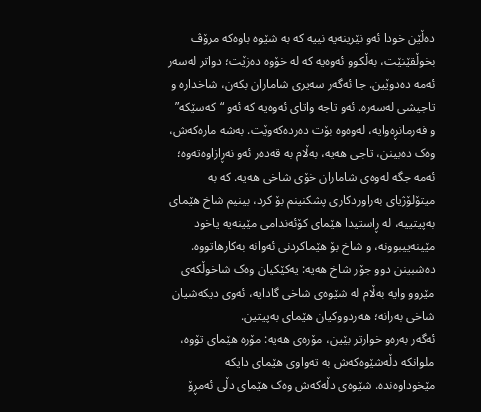دەڵێن خودا ئەو نێرینەیە نییە کە بە شێوە باوەکە مرۆڤ بخوڵقێنێت، بەڵکوو ئەوەیە کە لە خۆوە دەزێت؛ دواتر لەسەر ئەمە دەدوێین. جا ئەگەر سەیری شاماران بکەن، شاخدارە و تاجیشی لەسەرە. ئەو تاجە واتای ئەوەیە کە ئەو “کەسێکە” و فەرمانڕەوایە، لەوەوە بۆت دەردەکەوێت. بەشە مارەکەش، وەک دەبینن، تاجی هەیە، بەڵام بە قەدەر ئەو نەڕازاوەتەوە؛ ئەمە جگە لەوەی شاماران خۆی شاخی هەیە. کە بە میتۆلۆژیای بەراوردکاری پشکنینم بۆ کرد، بینیم شاخ هێمای بەپیتییە، لە ڕاستیدا هێمای کۆئەندامی مێینەیە یاخود مێینەییبوونە، و شاخ بۆ هێماکردنی ئەوانە بەکارهاتووە. دەشبینن دوو جۆر شاخ هەیە: یەکێکیان وەک شاخوڵکەی مێروو وایە بەڵام لە شێوەی شاخی گادایە، ئەوی دیکەشیان شاخی بەرانە؛ هەردووکیان هێمای بەپیتین.
ئەگەر بەرەو خوارتر بێین، مۆرەی هەیە: مۆرە هێمای تۆوە، ملوانکە دڵەشێوەکەش بە تەواوی هێمای دایکە مێخوداوەندە. شێوەی دڵەکەش وەک هێمای دڵی ئەمڕۆ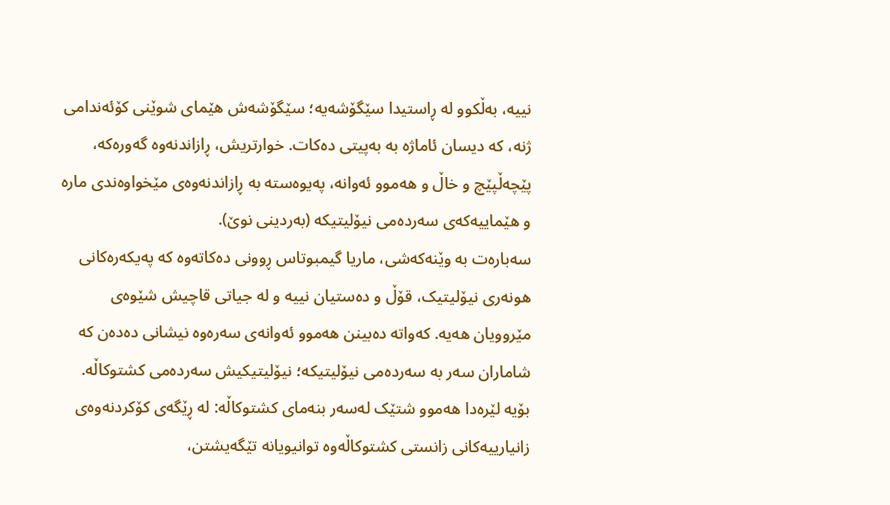نییە، بەڵکوو لە ڕاستیدا سێگۆشەیە؛ سێگۆشەش هێمای شوێنی کۆئەندامی ژنە، کە دیسان ئاماژە بە بەپیتی دەکات. خوارتریش، ڕازاندنەوە گەورەکە، پێچەڵپێچ و خاڵ و هەموو ئەوانە، پەیوەستە بە ڕازاندنەوەی مێخواوەندی مارە و هێماییەکەی سەردەمی نیۆلیتیکە (بەردینی نوێ).
سەبارەت بە وێنەکەشی، ماریا گیمبوتاس ڕوونی دەکاتەوە کە پەیکەرەکانی هونەری نیۆلیتیک، قۆڵ و دەستیان نییە و لە جیاتی قاچیش شێوەی مێروویان هەیە. کەواتە دەبینن هەموو ئەوانەی سەرەوە نیشانی دەدەن کە شاماران سەر بە سەردەمی نیۆلیتیکە؛ نیۆلیتیکیش سەردەمی کشتوکاڵە.
بۆیە لێرەدا هەموو شتێک لەسەر بنەمای کشتوکاڵە: لە ڕێگەی کۆکردنەوەی زانیارییەکانی زانستی کشتوکاڵەوە توانیویانە تێگەیشتن،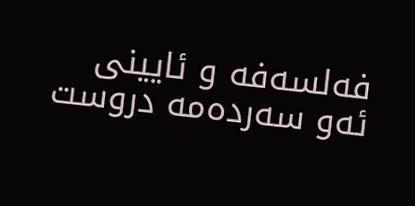فەلسەفە و ئایینی ئەو سەردەمە دروست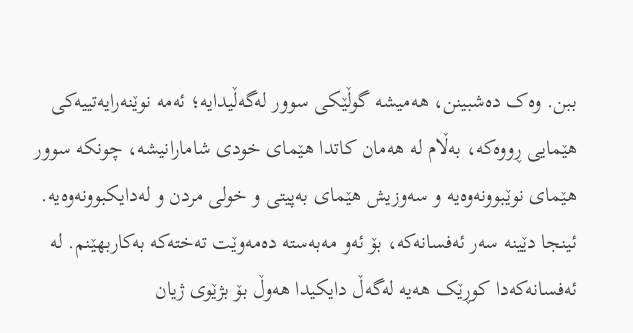ببن. وەک دەشبینن، هەمیشە گوڵێکی سوور لەگەڵیدایە؛ ئەمە نوێنەرایەتییەکی هێمایی ڕووەکە، بەڵام لە هەمان کاتدا هێمای خودی شامارانیشە، چونکە سوور هێمای نوێبوونەوەیە و سەوزیش هێمای بەپیتی و خولی مردن و لەدایکبوونەوەیە.
ئینجا دێینە سەر ئەفسانەکە، بۆ ئەو مەبەستە دەمەوێت تەختەکە بەکاربهێنم. لە ئەفسانەکەدا کوڕێک هەیە لەگەڵ دایکیدا هەوڵ بۆ بژێوی ژیان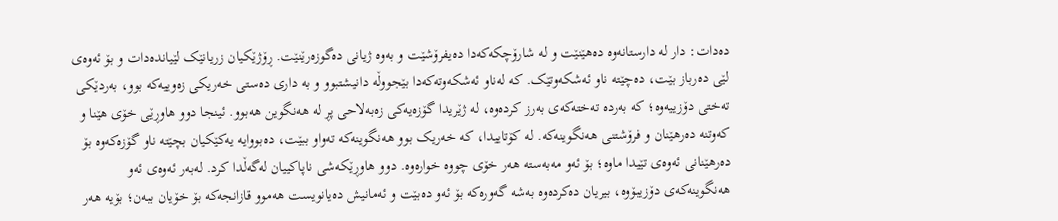دەدات: دار لە دارستانەوە دەهێنێت و لە شارۆچکەکەدا دەیفرۆشێت و بەوە ژیانی دەگوزەرێنێت. ڕۆژێکیان زریانێک لێیاندەدات و بۆ ئەوەی لێی دەرباز بێت، دەچێتە ناو ئەشکەوتێک. کە لەناو ئەشکەوتەکەدا بێجووڵە دانیشتبوو و بە داری دەستی خەریکی زەوییەکە بوو، بەردێکی تەختی دۆزییەوە؛ کە بەردە تەختەکەی بەرز کردەوە، لە ژێریدا گۆزەیەکی زەبەلاحی پڕ لە هەنگوین هەبوو. ئینجا دوو هاوڕێی خۆی هێنا و کەوتنە دەرهێنان و فرۆشتنی هەنگوینەکە. لە کۆتاییدا، کە خەریک بوو هەنگوینەکە تەواو ببێت، دەبووایە یەکێکیان بچێتە ناو گۆزەکەوە بۆ دەرهێنانی ئەوەی تێیدا ماوە؛ بۆ ئەو مەبەستە هەر خۆی چووە خوارەوە. دوو هاوڕێکەشی ناپاکییان لەگەڵدا کرد. لەبەر ئەوەی ئەو هەنگوینەکەی دۆزیبۆوە، بیریان دەکردەوە بەشە گەورەکە بۆ ئەو دەبێت و ئەمانیش دەیانویست هەموو قازانجەکە بۆ خۆیان ببەن؛ بۆیە هەر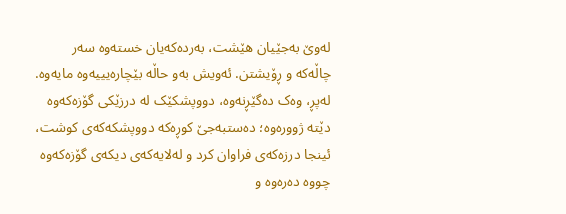لەوێ بەجێیان هێشت، بەردەکەیان خستەوە سەر چاڵەکە و ڕۆیشتن. ئەویش بەو حاڵە بێچارەیییەوە مایەوە.
لەپڕ، وەک دەگێڕنەوە، دووپشکێک لە درزێکی گۆزەکەوە دێتە ژوورەوە؛ دەستبەجێ کوڕەکە دووپشکەکەی کوشت، ئینجا درزەکەی فراوان کرد و لەلایەکەی دیکەی گۆزەکەوە چووە دەرەوە و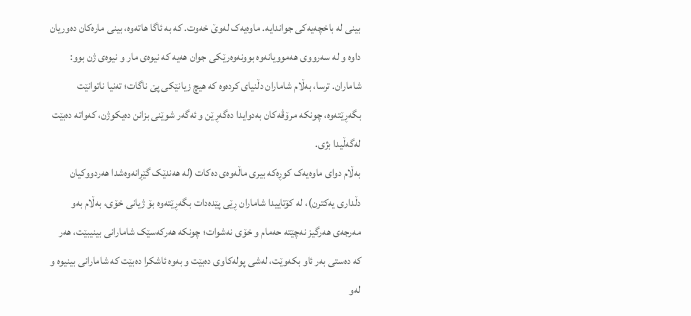بینی لە باخچەیەکی جواندایە. ماوەیەک لەوێ خەوت. کە بە ئاگا هاتەوە، بینی مارەکان دەوریان داوە و لە سەرووی هەموویانەوە بوونەوەرێکی جوان هەیە کە نیوەی مار و نیوەی ژن بوو: شاماران. ترسا، بەڵام شاماران دڵنیای کردەوە کە هیچ زیانێکی پێ ناگات؛ تەنیا ناتوانێت بگەڕێتەوە، چونکە مرۆڤەکان بەدوایدا دەگەڕێن و ئەگەر شوێنی بزانن دەیکوژن، کەواتە دەبێت لەگەڵیدا بژی.
بەڵام دوای ماوەیەک کوڕەکە بیری ماڵەوەی دەکات (لە هەندێک گێڕانەوەشدا هەردووکیان دڵداری یەکترن)، لە کۆتاییدا شاماران ڕێی پێدەدات بگەڕێتەوە بۆ ژیانی خۆی، بەڵام بەو مەرجەی هەرگیز نەچێتە حەمام و خۆی نەشوات؛ چونکە هەرکەسێک شامارانی بینیبێت، هەر کە دەستی بەر ئاو بکەوێت، لەشی پولەکاوی دەبێت و بەوە ئاشکرا دەبێت کە شامارانی بینیوە و لەو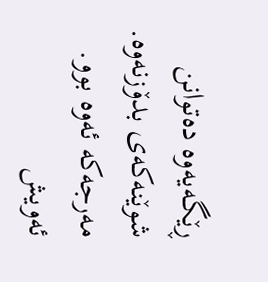ڕێگەیەوە دەتوانن شوێنەکەی بدۆزنەوە. مەرجەکە ئەوە بوو. ئەویش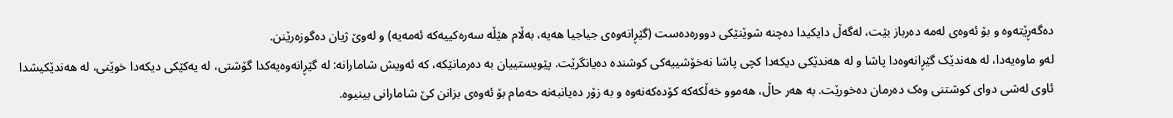دەگەڕێتەوە و بۆ ئەوەی لەمە دەرباز بێت، لەگەڵ دایکیدا دەچنە شوێنێکی دوورەدەست (گێڕانەوەی جیاجیا هەیە، بەڵام هێڵە سەرەکییەکە ئەمەیە) و لەوێ ژیان دەگوزەرێنن.
لەو ماوەیەدا، لە هەندێک گێڕانەوەدا پاشا و لە هەندێکی دیکەدا کچی پاشا نەخۆشییەکی کوشندە دەیانگرێت. پێویستییان بە دەرمانێکە، کە ئەویش شامارانە: لە گێڕانەوەیەکدا گۆشتی، لە یەکێکی دیکەدا خوێنی، لە هەندێکیشدا ئاوی لەشی دوای کوشتنی وەک دەرمان دەخورێت. بە هەر حاڵ، هەموو خەڵکەکە کۆدەکەنەوە و بە زۆر دەیانبەنە حەمام بۆ ئەوەی بزانن کێ شامارانی بینیوە.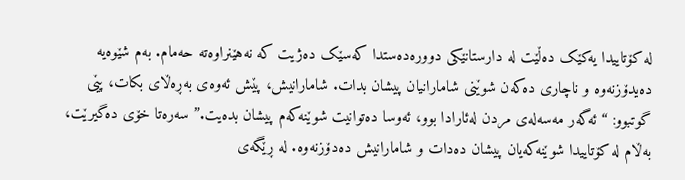لە کۆتاییدا یەکێک دەڵێت لە دارستانێکی دوورەدەستدا کەسێک دەژیت کە نەهێنراوەتە حەمام. بەم شێوەیە دەیدۆزنەوە و ناچاری دەکەن شوێنی شامارانیان پیشان بدات. شامارانیش، پێش ئەوەی بەڕەڵای بکات، پێی گوتبوو: “ئەگەر مەسەلەی مردن لەئارادا بوو، ئەوسا دەتوانیت شوێنەکەم پیشان بدەیت.” سەرەتا خۆی دەگیرێت، بەڵام لە کۆتاییدا شوێنەکەیان پیشان دەدات و شامارانیش دەدۆزنەوە. لە ڕێگەی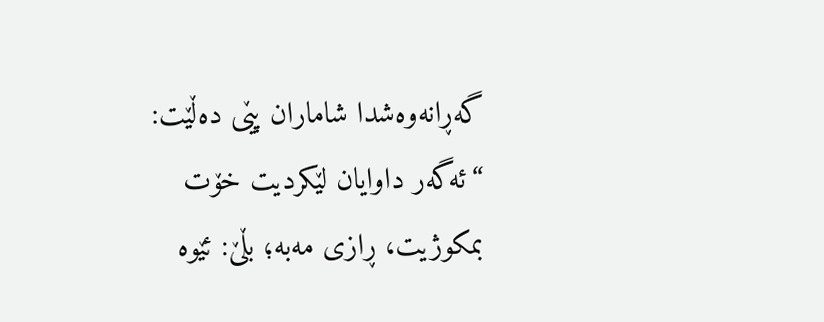گەڕانەوەشدا شاماران پێی دەڵێت: “ئەگەر داوایان لێکردیت خۆت بمکوژیت، ڕازی مەبە؛ بڵێ: ئێوە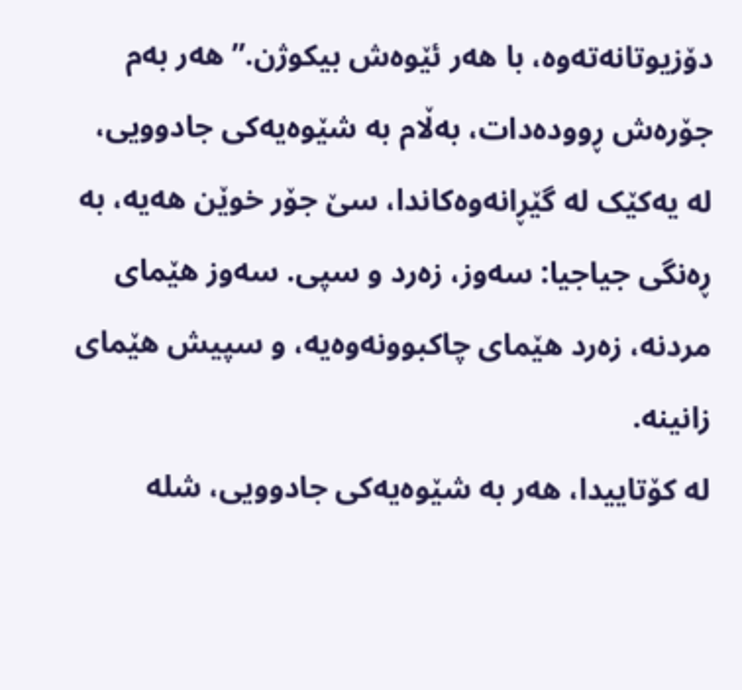دۆزیوتانەتەوە، با هەر ئێوەش بیکوژن.” هەر بەم جۆرەش ڕوودەدات، بەڵام بە شێوەیەکی جادوویی، لە یەکێک لە گێڕانەوەکاندا، سێ جۆر خوێن هەیە، بە ڕەنگی جیاجیا: سەوز، زەرد و سپی. سەوز هێمای مردنە، زەرد هێمای چاکبوونەوەیە، و سپیش هێمای زانینە.
لە کۆتاییدا، هەر بە شێوەیەکی جادوویی، شلە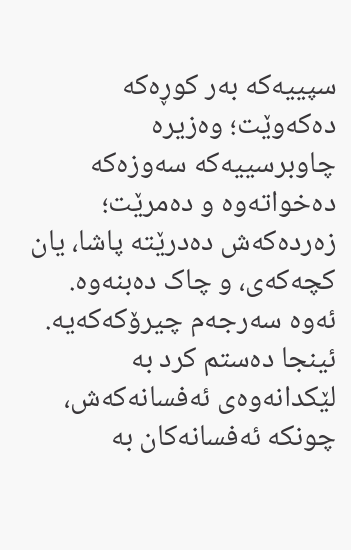سپییەکە بەر کوڕەکە دەکەوێت؛ وەزیرە چاوبرسییەکە سەوزەکە دەخواتەوە و دەمرێت؛ زەردەکەش دەدرێتە پاشا، یان کچەکەی، و چاک دەبنەوە. ئەوە سەرجەم چیرۆکەکەیە.
ئینجا دەستم کرد بە لێکدانەوەی ئەفسانەکەش، چونکە ئەفسانەکان بە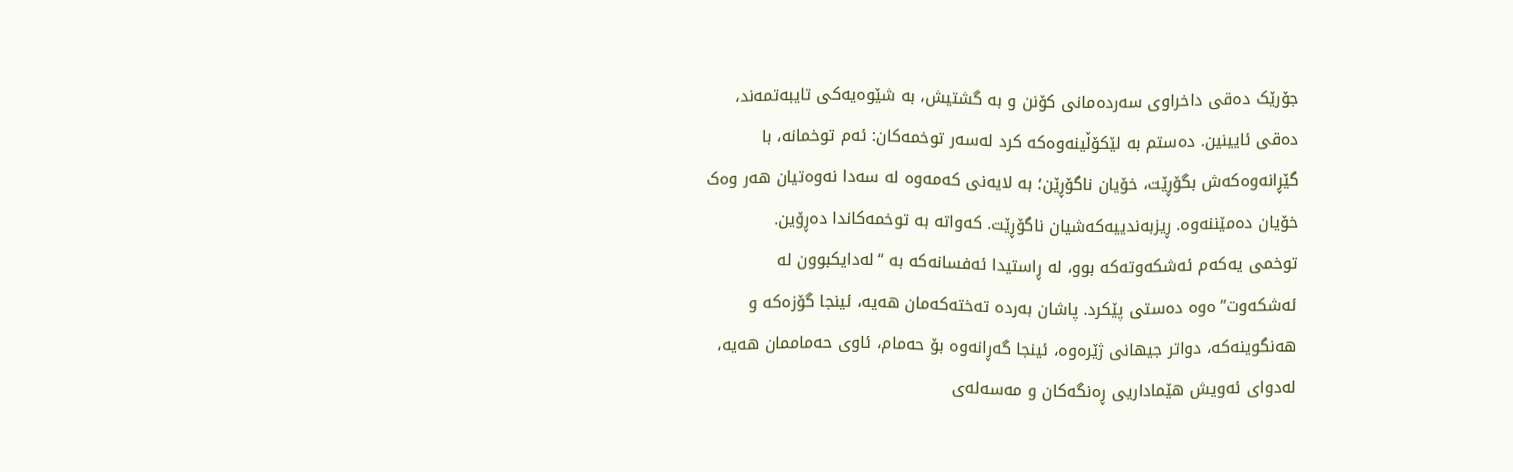جۆرێک دەقی داخراوی سەردەمانی کۆنن و بە گشتیش، بە شێوەیەکی تایبەتمەند، دەقی ئایینین. دەستم بە لێکۆڵینەوەکە کرد لەسەر توخمەکان: ئەم توخمانە، با گێڕانەوەکەش بگۆڕێت، خۆیان ناگۆڕێن؛ بە لایەنی کەمەوە لە سەدا نەوەتیان هەر وەک خۆیان دەمێننەوە. ڕیزبەندییەکەشیان ناگۆڕێت. کەواتە بە توخمەکاندا دەڕۆین.
توخمی یەکەم ئەشکەوتەکە بوو، لە ڕاستیدا ئەفسانەکە بە “لەدایکبوون لە ئەشکەوت”ەوە دەستی پێکرد. پاشان بەردە تەختەکەمان هەیە، ئینجا گۆزەکە و هەنگوینەکە، دواتر جیهانی ژێرەوە، ئینجا گەڕانەوە بۆ حەمام، ئاوی حەماممان هەیە، لەدوای ئەویش هێماداریی ڕەنگەکان و مەسەلەی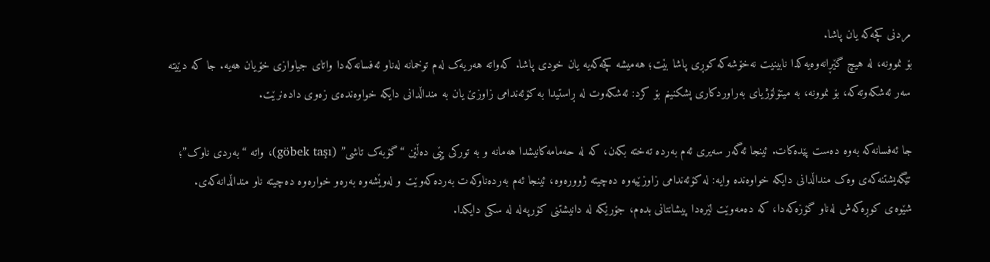مردنی کچەکە یان پاشا.
بۆ نموونە، لە هیچ گێڕانەوەیەکدا نابینیت نەخۆشەکە کوڕی پاشا بێت؛ هەمیشە کچەکەیە یان خودی پاشا. کەواتە هەریەک لەم توخمانە لەناو ئەفسانەکەدا واتای جیاوازی خۆیان هەیە. جا کە دێیتە سەر ئەشکەوتەکە، بۆ نموونە، بە میتۆلۆژیای بەراوردکاری پشکنینم بۆ کرد: ئەشکەوت لە ڕاستیدا بە کۆئەندامی زاوزێ یان بە منداڵدانی دایکە خواوەندەی زەوی دادەنرێت.

جا ئەفسانەکە بەوە دەست پێدەکات. ئینجا ئەگەر سەیری ئەم بەردە تەختە بکەن، کە لە حەمامەکانیشدا هەمانە و بە تورکی پێی دەڵێن “گۆبەک تاشی” (göbek taşı)، واتە “بەردی ناوک”؛ تێگەیشتنەکەی وەک منداڵدانی دایکە خواوەندە وایە: لە کۆئەندامی زاوزێیەوە دەچیتە ژوورەوە، ئینجا ئەم بەردەناوکەت بەردەکەوێت و لەوێشەوە بەرەو خوارەوە دەچیتە ناو منداڵدانەکەی. شێوەی کوڕەکەش لەناو گۆزەکەدا، کە دەمەوێت لێرەدا پیشانتانی بدەم، جۆرێکە لە دانیشتنی کۆرپەلە لە سکی دایکدا.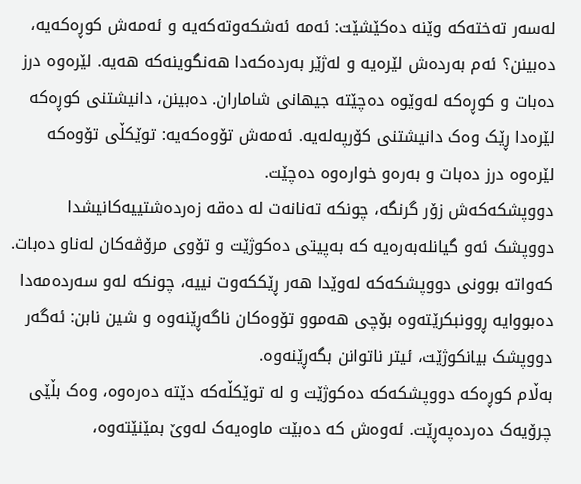لەسەر تەختەکە وێنە دەکێشێت: ئەمە ئەشکەوتەکەیە و ئەمەش کوڕەکەیە، دەبینن؟ ئەم بەردەش لێرەیە و لەژێر بەردەکەدا هەنگوینەکە هەیە. لێرەوە درز دەبات و کوڕەکە لەوێوە دەچێتە جیهانی شاماران. دەبینن، دانیشتنی کوڕەکە لێرەدا ڕێک وەک دانیشتنی کۆرپەلەیە. ئەمەش تۆوەکەیە: توێکڵی تۆوەکە لێرەوە درز دەبات و بەرەو خوارەوە دەچێت.
دووپشکەکەش زۆر گرنگە، چونکە تەنانەت لە دەقە زەردەشتییەکانیشدا دووپشک ئەو گیانلەبەرەیە کە بەپیتی دەکوژێت و تۆوی مرۆڤەکان لەناو دەبات. کەواتە بوونی دووپشکەکە لەوێدا هەر ڕێککەوت نییە، چونکە لەو سەردەمەدا دەبووایە ڕوونبکرێتەوە بۆچی هەموو تۆوەکان ناگەڕێنەوە و شین نابن: ئەگەر دووپشک بیانکوژێت، ئیتر ناتوانن بگەڕێنەوە.
بەڵام کوڕەکە دووپشکەکە دەکوژێت و لە توێکڵەکە دێتە دەرەوە، وەک بڵێی چرۆیەک دەردەپەڕێت. ئەوەش کە دەبێت ماوەیەک لەوێ بمێنێتەوە،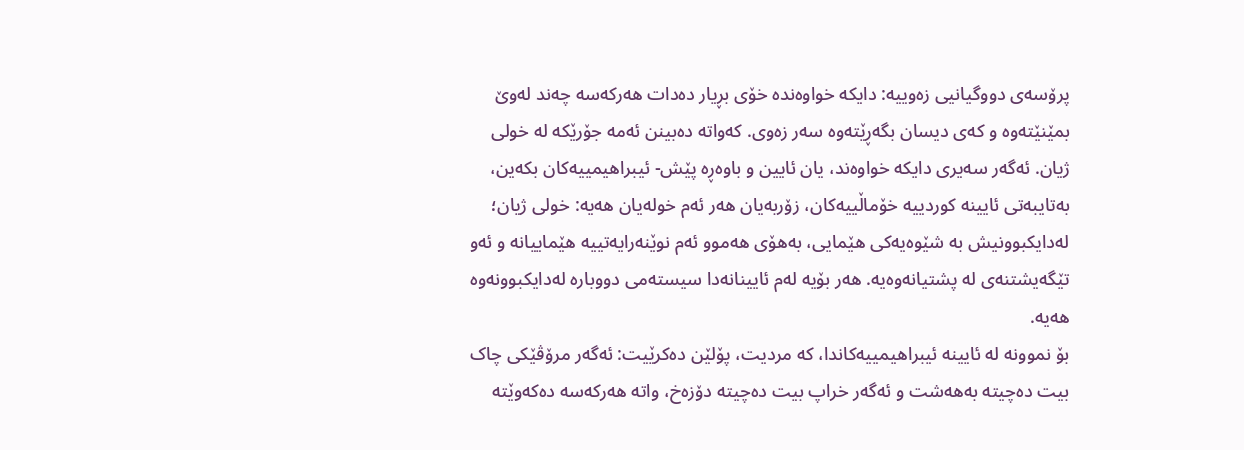پرۆسەی دووگیانیی زەوییە: دایکە خواوەندە خۆی بڕیار دەدات هەرکەسە چەند لەوێ بمێنێتەوە و کەی دیسان بگەڕێتەوە سەر زەوی. کەواتە دەبینن ئەمە جۆرێکە لە خولی ژیان. ئەگەر سەیری دایکە خواوەند، یان ئایین و باوەڕە پێش- ئیبراهیمییەکان بکەین، بەتایبەتی ئایینە کوردییە خۆماڵییەکان، زۆربەیان هەر ئەم خولەیان هەیە: خولی ژیان؛ لەدایکبوونیش بە شێوەیەکی هێمایی، بەهۆی هەموو ئەم نوێنەرایەتییە هێماییانە و ئەو تێگەیشتنەی لە پشتیانەوەیە. هەر بۆیە لەم ئایینانەدا سیستەمی دووبارە لەدایکبوونەوە هەیە.
بۆ نموونە لە ئایینە ئیبراهیمییەکاندا، کە مردیت، پۆلێن دەکرێیت: ئەگەر مرۆڤێکی چاک بیت دەچیتە بەهەشت و ئەگەر خراپ بیت دەچیتە دۆزەخ، واتە هەرکەسە دەکەوێتە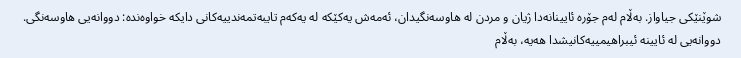شوێنێکی جیاواز. بەڵام لەم جۆرە ئایینانەدا ژیان و مردن لە هاوسەنگیدان، ئەمەش یەکێکە لە یەکەم تایبەتمەندییەکانی دایکە خواوەندە: دووانەیی هاوسەنگی. دووانەیی لە ئایینە ئیبراهیمییەکانیشدا هەیە، بەڵام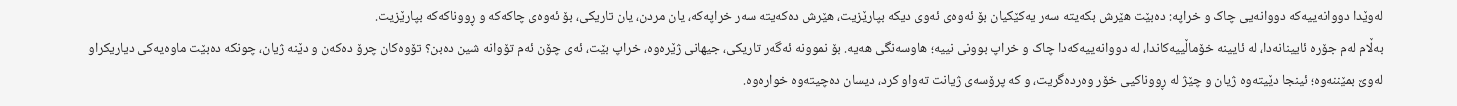لەوێدا دووانەییەکە دووانەیی چاک و خراپە: دەبێت هێرش بکەیتە سەر یەکێکیان بۆ ئەوەی ئەوی دیکە بپارێزیت، هێرش دەکەیتە سەر خراپەکە، یان مردن، یان تاریکی، بۆ ئەوەی چاکەکە و ڕووناکەکە بپارێزیت.
بەڵام لەم جۆرە ئایینانەدا، لە ئایینە خۆماڵییەکاندا، لە دووانەییەکەدا چاک و خراپ بوونی نییە؛ هاوسەنگی هەیە. بۆ نموونە ئەگەر تاریکی، جیهانی ژێرەوە، خراپ بێت، ئەی چۆن ئەم تۆوانە شین دەبن؟ تۆوەکان چرۆ دەکەن و دێنە ژیان، چونکە دەبێت ماوەیەکی دیاریکراو لەوێ بمێننەوە؛ ئینجا دێیتەوە ژیان و چێژ لە ڕووناکیی خۆر وەردەگریت، و کە پرۆسەی ژیانت تەواو کرد، دیسان دەچیتەوە خوارەوە.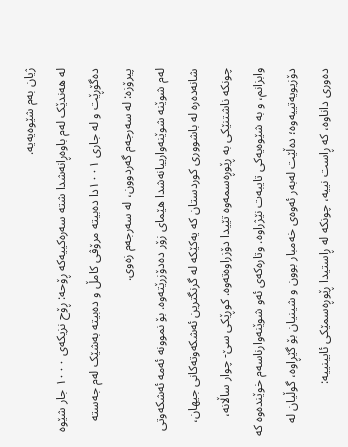ژیان بەم شێوەیەیە.
لە هەندێک لەم باوەڕانەشدا شتە سەرەکییەکە ڕۆحە: ڕۆح نزیکەی ١٠٠٠ جار شێوە دەگۆڕێت و لە جاری ١٠٠١دا دەبیتە مرۆڤی کامڵ و دەبیتە بەشێک لەم جەستە پیرۆزە: لە سەرجەم گەردوون، لە سەرجەم زەوی.
لەم شوێنە شوێنەوارییانەشدا هێمای زۆر دەدۆزرێتەوە. بۆ نموونە ئەمە ئەشکەوتی شانەدەرە لە باشووری کوردستان کە یەکێکە لە گرنگترین ئەشکەوتەکانی جیهان، چونکە ناشتنێکی بە ڕێوڕەسمەوە تێیدا دۆزراوەتەوە. کوڕێکی سێ- چوار ساڵانە، وابزانم، و بە شێوەیەکی تایبەت نێژراوە. وتارەکەی ئەو شوێنەوارناسەم خوێندەوە کە دۆزیویەتییەوە؛ دەڵێت لەبەر ئەوەی خەمبار بوون و شینیان بۆ گێڕاوە، گوڵیان لە دەوری داناوە، کە ڕاست نییە، چونکە لە ڕاستیدا ڕێوڕەسمێکی ئایینییە: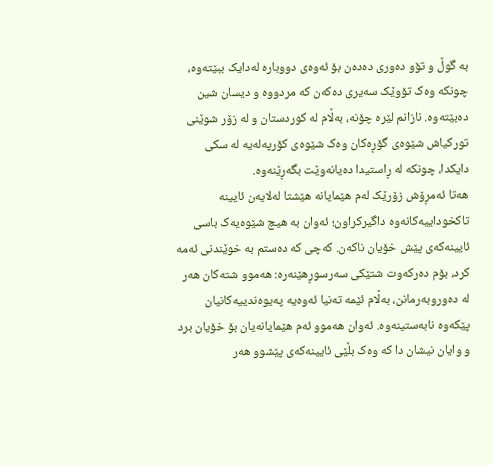بە گوڵ و تۆو دەوری دەدەن بۆ ئەوەی دووبارە لەدایک ببێتەوە، چونکە وەک تۆوێک سەیری دەکەن کە مردووە و دیسان شین دەبێتەوە. نازانم لێرە چۆنە، بەڵام لە کوردستان و لە زۆر شوێنی تورکیاش شێوەی گۆڕەکان وەک شێوەی کۆرپەلەیە لە سکی دایکدا، چونکە لە ڕاستیدا دەیانەوێت بگەڕێنەوە.
هەتا ئەمڕۆش زۆرێک لەم هێمایانە هێشتا لەلایەن ئایینە تاکخوداییەکانەوە داگیرکراون؛ ئەوان بە هیچ شێوەیەک باسی ئایینەکەی پێش خۆیان ناکەن. کەچی کە دەستم بە خوێندنی ئەمە کرد، بۆم دەرکەوت شتێکی سەرسوڕهێنەرە: هەموو شتەکان هەر لە دەوروبەرمانن، بەڵام ئێمە تەنیا ئەوەیە پەیوەندییەکانیان پێکەوە نابەستینەوە. ئەوان هەموو ئەم هێمایانەیان بۆ خۆیان برد و وایان نیشان دا کە وەک بڵێی ئایینەکەی پێشوو هەر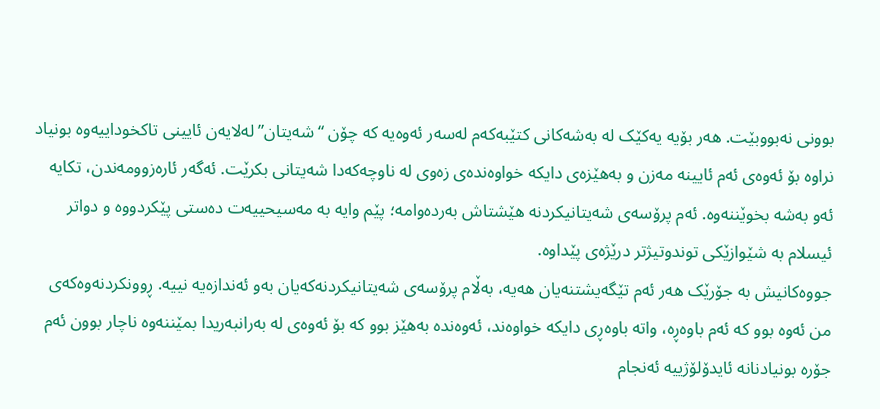بوونی نەبووبێت. هەر بۆیە یەکێک لە بەشەکانی کتێبەکەم لەسەر ئەوەیە کە چۆن “شەیتان” لەلایەن ئایینی تاکخوداییەوە بونیاد نراوە بۆ ئەوەی ئەم ئایینە مەزن و بەهێزەی دایکە خواوەندەی زەوی لە ناوچەکەدا شەیتانی بکرێت. ئەگەر ئارەزوومەندن، تکایە ئەو بەشە بخوێننەوە. ئەم پرۆسەی شەیتانیکردنە هێشتاش بەردەوامە؛ پێم وایە بە مەسیحییەت دەستی پێکردووە و دواتر ئیسلام بە شێوازێکی توندوتیژتر درێژەی پێداوە.
جووەکانیش بە جۆرێک هەر ئەم تێگەیشتنەیان هەیە، بەڵام پرۆسەی شەیتانیکردنەکەیان بەو ئەندازەیە نییە. ڕوونکردنەوەکەی من ئەوە بوو کە ئەم باوەڕە، واتە باوەڕی دایکە خواوەند، ئەوەندە بەهێز بوو کە بۆ ئەوەی لە بەرانبەریدا بمێننەوە ناچار بوون ئەم جۆرە بونیادنانە ئایدۆلۆژییە ئەنجام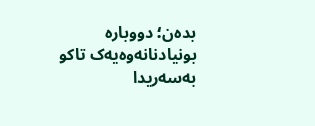بدەن؛ دووبارە بونیادنانەوەیەک تاکو بەسەریدا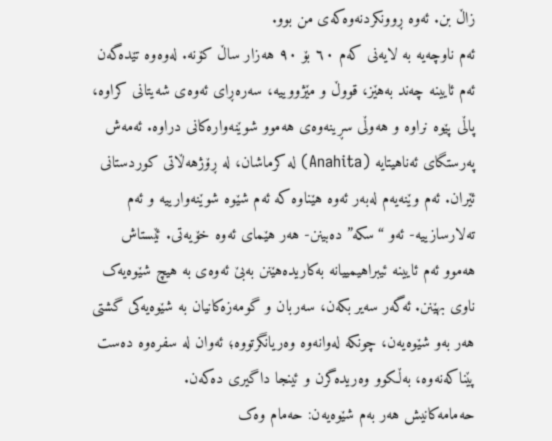زاڵ بن. ئەوە ڕوونکردنەوەکەی من بوو.
ئەم ناوچەیە بە لایەنی کەم ٦٠ بۆ ٩٠ هەزار ساڵ کۆنە. لەوەوە تێدەگەن ئەم ئایینە چەند بەهێز، قووڵ و مێژووییە، سەرەڕای ئەوەی شەیتانی کراوە، پاڵی پێوە نراوە و هەوڵی سڕینەوەی هەموو شوێنەوارەکانی دراوە. ئەمەش پەرستگای ئەناهیتایە (Anahita) لە کرماشان، لە ڕۆژهەڵاتی کوردستانی ئێران. ئەم وێنەیەم لەبەر ئەوە هێناوە کە ئەم شێوە شوێنەوارییە و ئەم تەلارسازییە- ئەو “سکە” دەبینن- هەر هێمای ئەوە خۆیەتی. ئێستاش هەموو ئەم ئایینە ئیبراهیمییانە بەکاریدەهێنن بەبێ ئەوەی بە هیچ شێوەیەک ناوی بهێنن. ئەگەر سەیر بکەن، سەربان و گومەزەکانیان بە شێوەیەکی گشتی هەر بەو شێوەیەن، چونکە لەوانەوە وەریانگرتووە؛ ئەوان لە سفرەوە دەست پێناکەنەوە، بەڵکوو وەریدەگرن و ئینجا داگیری دەکەن.
حەمامەکانیش هەر بەم شێوەیەن: حەمام وەک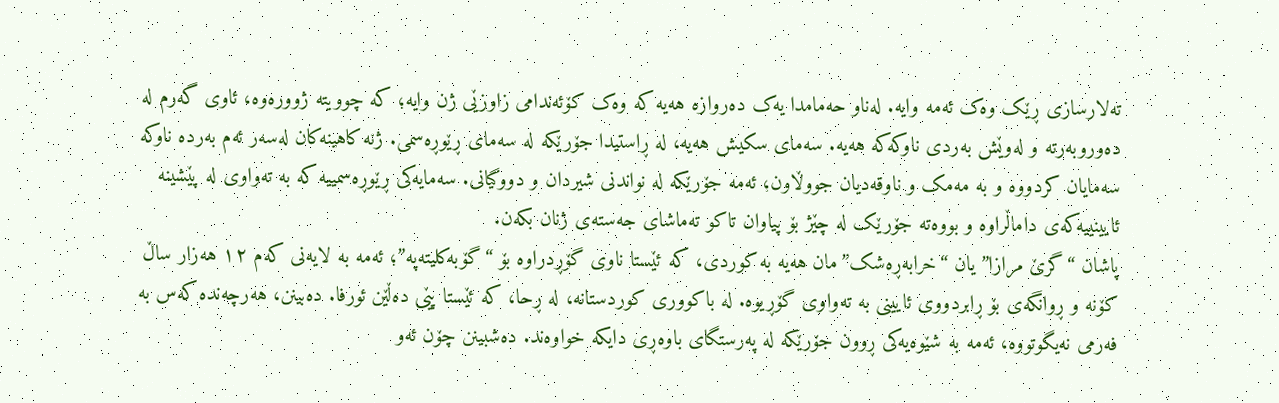تەلارسازی ڕێک وەک ئەمە وایە. لەناو حەمامدا یەک دەروازە هەیە کە وەک کۆئەندامی زاوزێی ژن وایە؛ کە چوویتە ژوورەوە، ئاوی گەرم لە دەوروبەرتە و لەوێش بەردی ناوکەکە هەیە. سەمای سکیش هەیە، لە ڕاستیدا جۆرێکە لە سەمای ڕێوڕەسمی. ژنە کاهینەکان لەسەر ئەم بەردە ناوکە سەمایان کردووە و بە مەمک و ناوقەدیان جووڵاون؛ ئەمە جۆرێکە لە نواندنی شیردان و دووگیانی. سەمایەکی ڕێوڕەسمییە کە بە تەواوی لە پێشینە ئایینییەکەی داماڵراوە و بووەتە جۆرێک لە چێژ بۆ پیاوان تاکو تەماشای جەستەی ژنان بکەن.
پاشان “گرێ مرازا” یان “خرابەڕەشک”مان هەیە بە کوردی، کە ئێستا ناوی گۆڕدراوە بۆ “گۆبەکلیتەپە”؛ ئەمە بە لایەنی کەم ١٢ هەزار ساڵ کۆنە و ڕوانگەی بۆ ڕابردووی ئایینی بە تەواوی گۆڕیوە. لە باکووری کوردستانە، لە ڕحا، کە ئێستا پێی دەڵێن ئورفا. دەبینن، هەرچەندە کەس بە فەرمی نەیگوتووە، ئەمە بە شێوەیەکی ڕوون جۆرێکە لە پەرستگای باوەڕی دایکە خواوەند. دەشبینن چۆن ئەو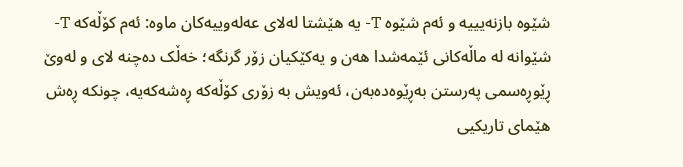شێوە بازنەیییە و ئەم شێوە T- یە هێشتا لەلای عەلەوییەکان ماوە: ئەم کۆڵەکە T- شێوانە لە ماڵەکانی ئێمەشدا هەن و یەکێکیان زۆر گرنگە؛ خەڵک دەچنە لای و لەوێ ڕێوڕەسمی پەرستن بەڕێوەدەبەن، ئەویش بە زۆری کۆڵەکە ڕەشەکەیە، چونکە ڕەش هێمای تاریکیی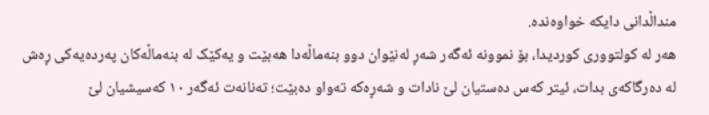منداڵدانی دایکە خواوەندە.
هەر لە کولتووری کوردیدا، بۆ نموونە ئەگەر شەڕ لەنێوان دوو بنەماڵەدا هەبێت و یەکێک لە بنەماڵەکان پەردەیەکی ڕەش لە دەرگاکەی بدات، ئیتر کەس دەستیان لێ نادات و شەڕەکە تەواو دەبێت؛ تەنانەت ئەگەر ١٠ کەسیشیان لێ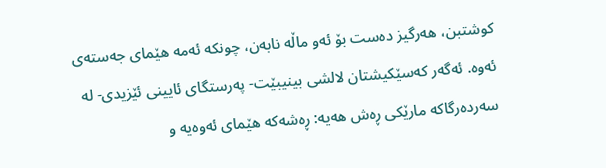کوشتبن، هەرگیز دەست بۆ ئەو ماڵە نابەن، چونکە ئەمە هێمای جەستەی ئەوە. ئەگەر کەسێکیشتان لالشی بینیبێت- پەرستگای ئایینی ئێزیدی- لە سەردەرگاکە مارێکی ڕەش هەیە: ڕەشەکە هێمای ئەوەیە و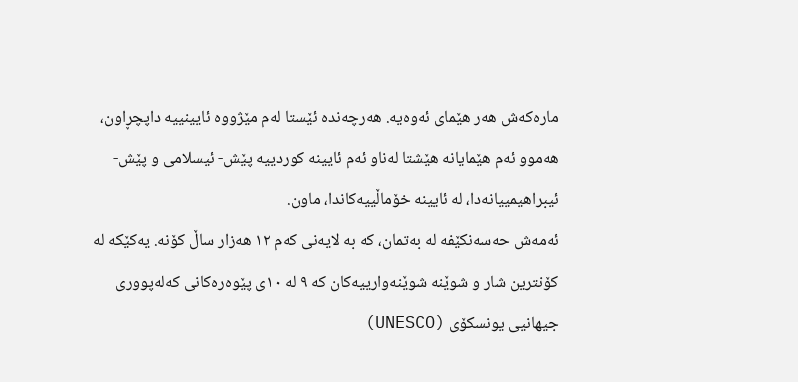مارەکەش هەر هێمای ئەوەیە. هەرچەندە ئێستا لەم مێژووە ئایینییە داپچڕاون، هەموو ئەم هێمایانە هێشتا لەناو ئەم ئایینە کوردییە پێش- ئیسلامی و پێش- ئیبراهیمییانەدا، لە ئایینە خۆماڵییەکاندا، ماون.
ئەمەش حەسەنکێفە لە بەتمان، کە بە لایەنی کەم ١٢ هەزار ساڵ کۆنە. یەکێکە لە کۆنترین شار و شوێنە شوێنەوارییەکان کە ٩ لە ١٠ی پێوەرەکانی کەلەپووری جیهانیی یونسکۆی (UNESCO)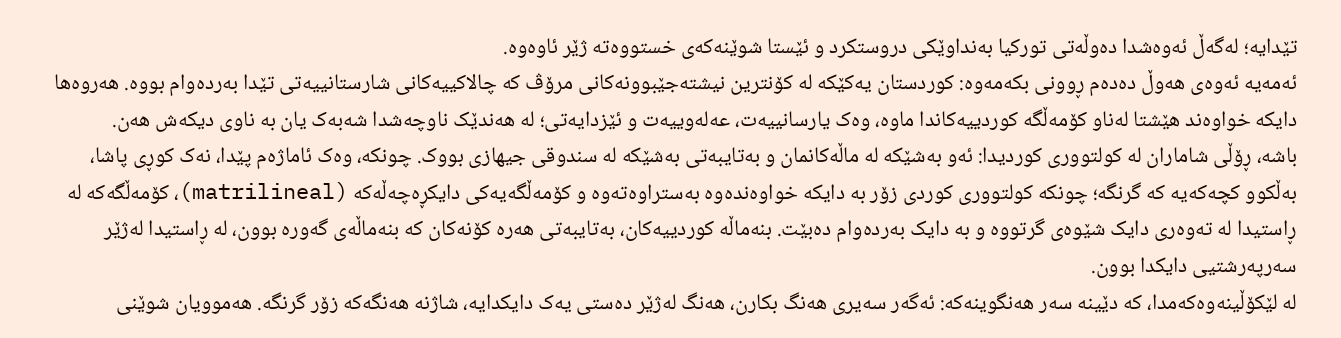تێدایە؛ لەگەڵ ئەوەشدا دەوڵەتی تورکیا بەنداوێکی دروستکرد و ئێستا شوێنەکەی خستووەتە ژێر ئاوەوە.
ئەمەیە ئەوەی هەوڵ دەدەم ڕوونی بکەمەوە: کوردستان یەکێکە لە کۆنترین نیشتەجێبوونەکانی مرۆڤ کە چالاکییەکانی شارستانییەتی تێدا بەردەوام بووە. هەروەها دایکە خواوەند هێشتا لەناو کۆمەڵگە کوردییەکاندا ماوە، وەک یارسانییەت، عەلەوییەت و ئێزدایەتی؛ لە هەندێک ناوچەشدا شەبەک یان بە ناوی دیکەش هەن.
باشە، ڕۆڵی شاماران لە کولتووری کوردیدا: ئەو بەشێکە لە ماڵەکانمان و بەتایبەتی بەشێکە لە سندوقی جیهازی بووک. چونکە، وەک ئاماژەم پێدا، نەک کوڕی پاشا، بەڵکوو کچەکەیە کە گرنگە؛ چونکە کولتووری کوردی زۆر بە دایکە خواوەندەوە بەستراوەتەوە و کۆمەڵگەیەکی دایکڕەچەڵەکە (matrilineal)، کۆمەڵگەکە لە ڕاستیدا لە تەوەری دایک شێوەی گرتووە و بە دایک بەردەوام دەبێت. بنەماڵە کوردییەکان، بەتایبەتی هەرە کۆنەکان کە بنەماڵەی گەورە بوون، لە ڕاستیدا لەژێر سەرپەرشتیی دایکدا بوون.
لە لێکۆڵینەوەکەمدا، کە دێینە سەر هەنگوینەکە: ئەگەر سەیری هەنگ بکارن، هەنگ لەژێر دەستی یەک دایکدایە، شاژنە هەنگەکە زۆر گرنگە. هەموویان شوێنی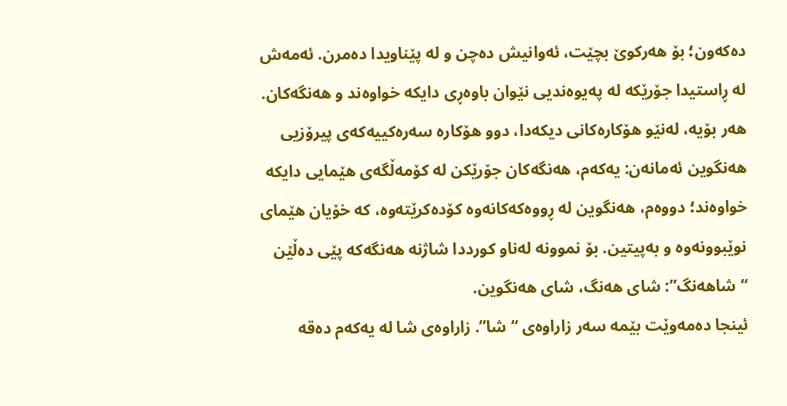دەکەون؛ بۆ هەرکوێ بچێت، ئەوانیش دەچن و لە پێناویدا دەمرن. ئەمەش لە ڕاستیدا جۆرێکە لە پەیوەندیی نێوان باوەڕی دایکە خواوەند و هەنگەکان. هەر بۆیە، لەنێو هۆکارەکانی دیکەدا، دوو هۆکارە سەرەکییەکەی پیرۆزیی هەنگوین ئەمانەن: یەکەم، هەنگەکان جۆرێکن لە کۆمەڵگەی هێمایی دایکە خواوەند؛ دووەم، هەنگوین لە ڕووەکەکانەوە کۆدەکرێتەوە، کە خۆیان هێمای نوێبوونەوە و بەپیتین. بۆ نموونە لەناو کورددا شاژنە هەنگەکە پێی دەڵێن “شاهەنگ”: شای هەنگ، شای هەنگوین.
ئینجا دەمەوێت بێمە سەر زاراوەی “شا”. زاراوەی شا لە یەکەم دەقە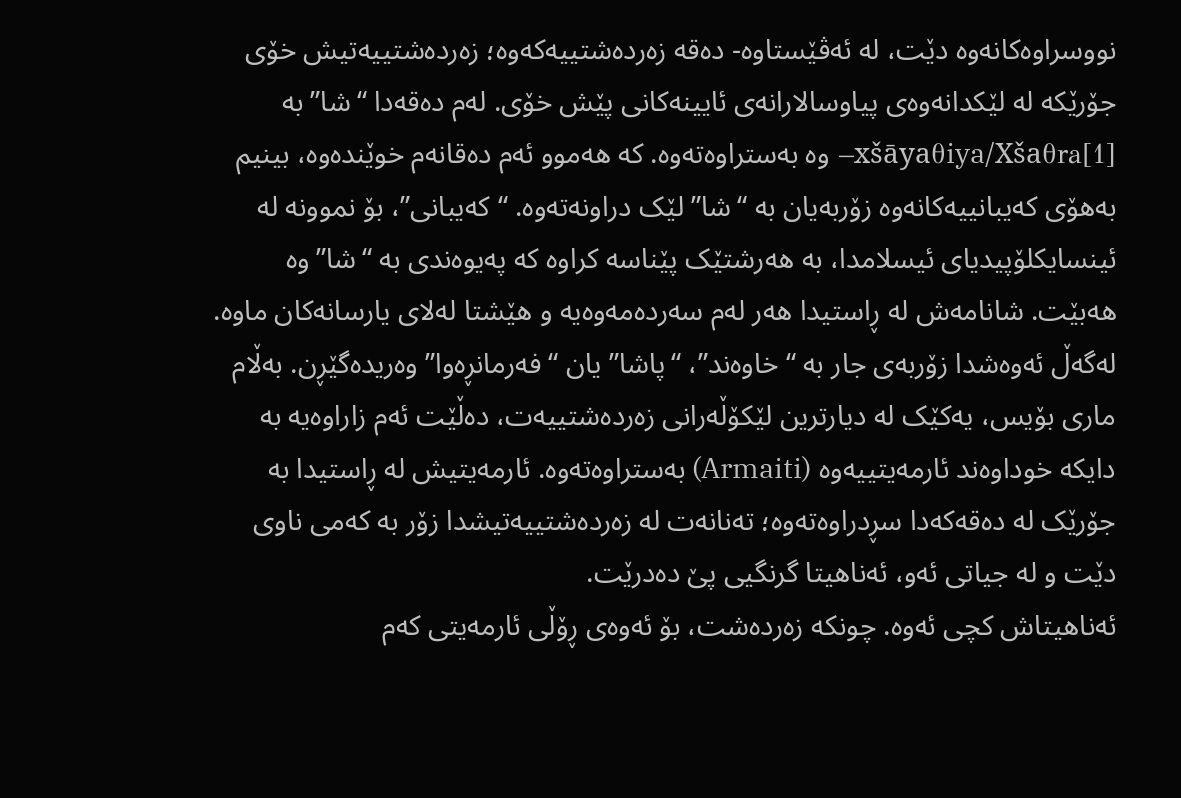نووسراوەکانەوە دێت، لە ئەڤێستاوە- دەقە زەردەشتییەکەوە؛ زەردەشتییەتیش خۆی جۆرێکە لە لێکدانەوەی پیاوسالارانەی ئایینەکانی پێش خۆی. لەم دەقەدا “شا” بە xšāyaθiya/Xšaθra[1]– وە بەستراوەتەوە. کە هەموو ئەم دەقانەم خوێندەوە، بینیم بەهۆی کەیبانییەکانەوە زۆربەیان بە “شا” لێک دراونەتەوە. “کەیبانی”، بۆ نموونە لە ئینسایکلۆپیدیای ئیسلامدا، بە هەرشتێک پێناسە کراوە کە پەیوەندی بە “شا”وە هەبێت. شانامەش لە ڕاستیدا هەر لەم سەردەمەوەیە و هێشتا لەلای یارسانەکان ماوە. لەگەڵ ئەوەشدا زۆربەی جار بە “خاوەند”، “پاشا” یان “فەرمانڕەوا” وەریدەگێڕن. بەڵام ماری بۆیس، یەکێک لە دیارترین لێکۆڵەرانی زەردەشتییەت، دەڵێت ئەم زاراوەیە بە دایکە خوداوەند ئارمەیتییەوە (Armaiti) بەستراوەتەوە. ئارمەیتیش لە ڕاستیدا بە جۆرێک لە دەقەکەدا سڕدراوەتەوە؛ تەنانەت لە زەردەشتییەتیشدا زۆر بە کەمی ناوی دێت و لە جیاتی ئەو، ئەناهیتا گرنگیی پێ دەدرێت.
ئەناهیتاش کچی ئەوە. چونکە زەردەشت، بۆ ئەوەی ڕۆڵی ئارمەیتی کەم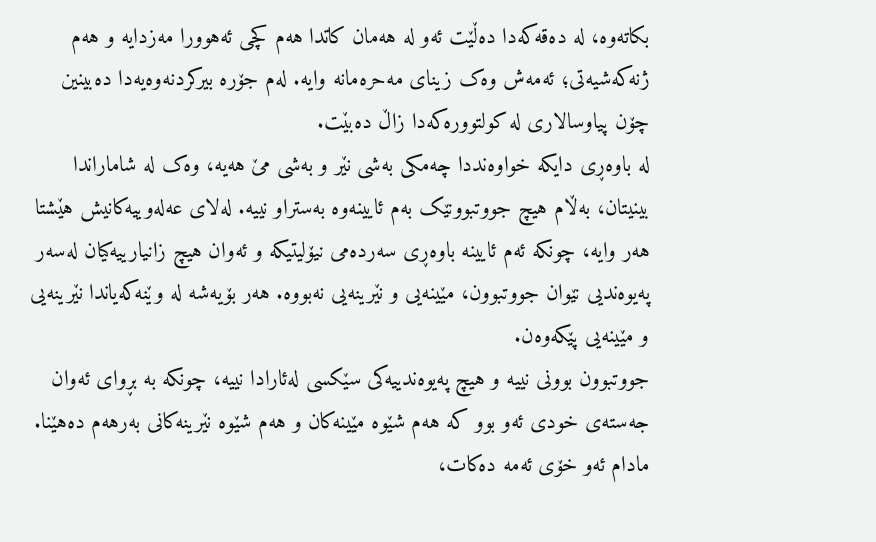بکاتەوە، لە دەقەکەدا دەڵێت ئەو لە هەمان کاتدا هەم کچی ئەهوورا مەزدایە و هەم ژنەکەشیەتی؛ ئەمەش وەک زینای مەحرەمانە وایە. لەم جۆرە بیرکردنەوەیەدا دەبینین چۆن پیاوسالاری لە کولتوورەکەدا زاڵ دەبێت.
لە باوەڕی دایکە خواوەنددا چەمکی بەشی نێر و بەشی مێ هەیە، وەک لە شاماراندا بینیتان، بەڵام هیچ جووتبوونێک بەم ئایینەوە بەستراو نییە. لەلای عەلەوییەکانیش هێشتا هەر وایە، چونکە ئەم ئایینە باوەڕی سەردەمی نیۆلیتیکە و ئەوان هیچ زانیارییەکیان لەسەر پەیوەندیی نێوان جووتبوون، مێینەیی و نێرینەیی نەبووە. هەر بۆیەشە لە وێنەکەیاندا نێرینەیی و مێینەیی پێکەوەن.
جووتبوون بوونی نییە و هیچ پەیوەندییەکی سێکسی لەئارادا نییە، چونکە بە بڕوای ئەوان جەستەی خودی ئەو بوو کە هەم شێوە مێینەکان و هەم شێوە نێرینەکانی بەرهەم دەهێنا. مادام ئەو خۆی ئەمە دەکات،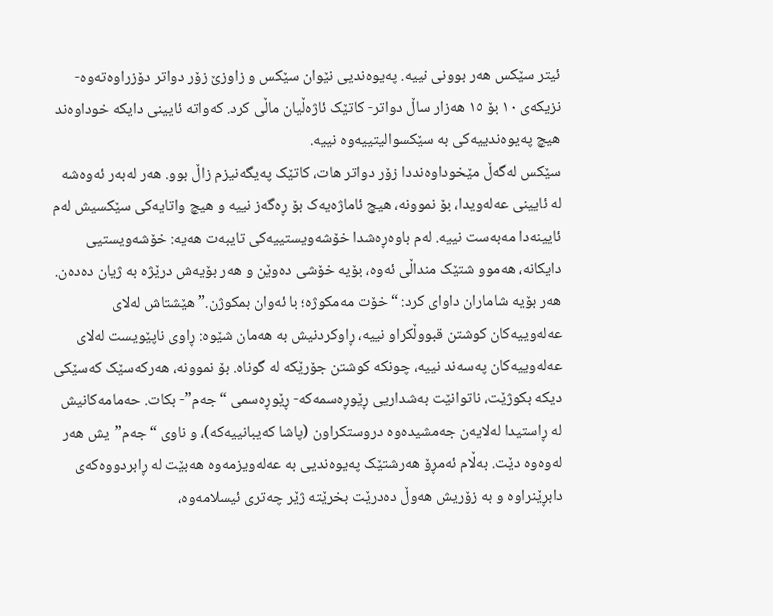ئیتر سێکس هەر بوونی نییە. پەیوەندیی نێوان سێکس و زاوزێ زۆر دواتر دۆزراوەتەوە- نزیکەی ١٠ بۆ ١٥ هەزار ساڵ دواتر- کاتێک ئاژەڵیان ماڵی کرد. کەواتە ئایینی دایکە خوداوەند هیچ پەیوەندییەکی بە سێکسوالیتییەوە نییە.
سێکس لەگەڵ مێخوداوەنددا زۆر دواتر هات، کاتێک پەیگەنیزم زاڵ بوو. هەر لەبەر ئەوەشە لە ئایینی عەلەویدا، بۆ نموونە، هیچ ئاماژەیەک بۆ ڕەگەز نییە و هیچ واتایەکی سێکسیش لەم ئایینەدا مەبەست نییە. لەم باوەڕەشدا خۆشەویستییەکی تایبەت هەیە: خۆشەویستیی دایکانە، هەموو شتێک منداڵی ئەوە، بۆیە خۆشی دەوێن و هەر بۆیەش درێژە بە ژیان دەدەن.
هەر بۆیە شاماران داوای کرد: “خۆت مەمکوژە؛ با ئەوان بمکوژن.” هێشتاش لەلای عەلەوییەکان کوشتن قبووڵکراو نییە، ڕاوکردنیش بە هەمان شێوە: ڕاوی ناپێویست لەلای عەلەوییەکان پەسەند نییە، چونکە کوشتن جۆرێکە لە گوناه. بۆ نموونە، هەرکەسێک کەسێکی دیکە بکوژێت، ناتوانێت بەشداریی ڕێوڕەسمەکە- ڕێوڕەسمی “جەم”- بکات. حەمامەکانیش لە ڕاستیدا لەلایەن جەمشیدەوە دروستکراون (پاشا کەیبانییەکە)، و ناوی “جەم”یش هەر لەوەوە دێت. بەڵام ئەمڕۆ هەرشتێک پەیوەندیی بە عەلەویزمەوە هەبێت لە ڕابردووەکەی دابڕێنراوە و بە زۆریش هەوڵ دەدرێت بخرێتە ژێر چەتری ئیسلامەوە،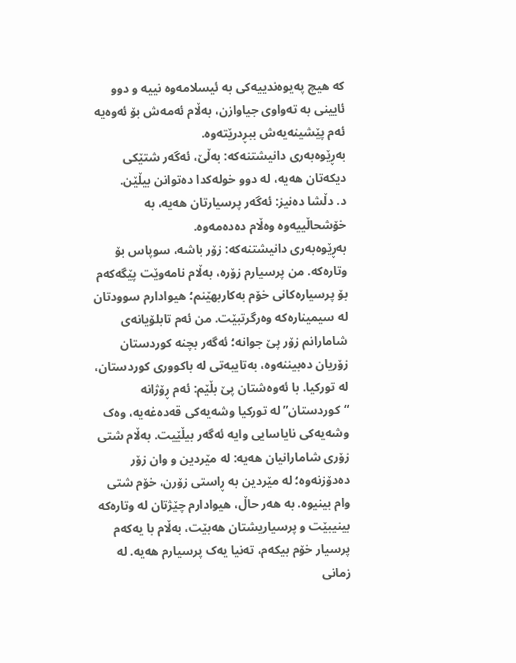کە هیچ پەیوەندییەکی بە ئیسلامەوە نییە و دوو ئایینی بە تەواوی جیاوازن، بەڵام ئەمەش بۆ ئەوەیە ئەم پێشینەیەش ببڕدرێتەوە.
بەڕێوەبەری دانیشتنەکە: بەڵێ، ئەگەر شتێکی دیکەتان هەیە، لە دوو خولەکدا دەتوانن بیڵێن.
د. دڵشا دەنیز: ئەگەر پرسیارتان هەیە، بە خۆشحاڵییەوە وەڵام دەدەمەوە.
بەڕێوەبەری دانیشتنەکە: زۆر باشە، سوپاس بۆ وتارەکە. من پرسیارم زۆرە، بەڵام نامەوێت پێگەکەم بۆ پرسیارەکانی خۆم بەکاربهێنم؛ هیوادارم سوودتان لە سیمینارەکە وەرگرتبێت. من ئەم تابلۆیانەی شامارانم زۆر پێ جوانە؛ ئەگەر بچنە کوردستان زۆریان دەبیننەوە، بەتایبەتی لە باکووری کوردستان، لە تورکیا. با ئەوەشتان پێ بڵێم: ئەم ڕۆژانە “کوردستان” لە تورکیا وشەیەکی قەدەغەیە، وەک وشەیەکی نایاسایی وایە ئەگەر بیڵێیت. بەڵام شتی زۆری شامارانیان هەیە: لە مێردین و وان زۆر دەدۆزنەوە؛ لە مێردین بە ڕاستی زۆرن، خۆم شتی وام بینیوە. بە هەر حاڵ، هیوادارم چێژتان لە وتارەکە بینیبێت و پرسیاریشتان هەبێت، بەڵام با یەکەم پرسیار خۆم بیکەم، تەنیا یەک پرسیارم هەیە. لە زمانی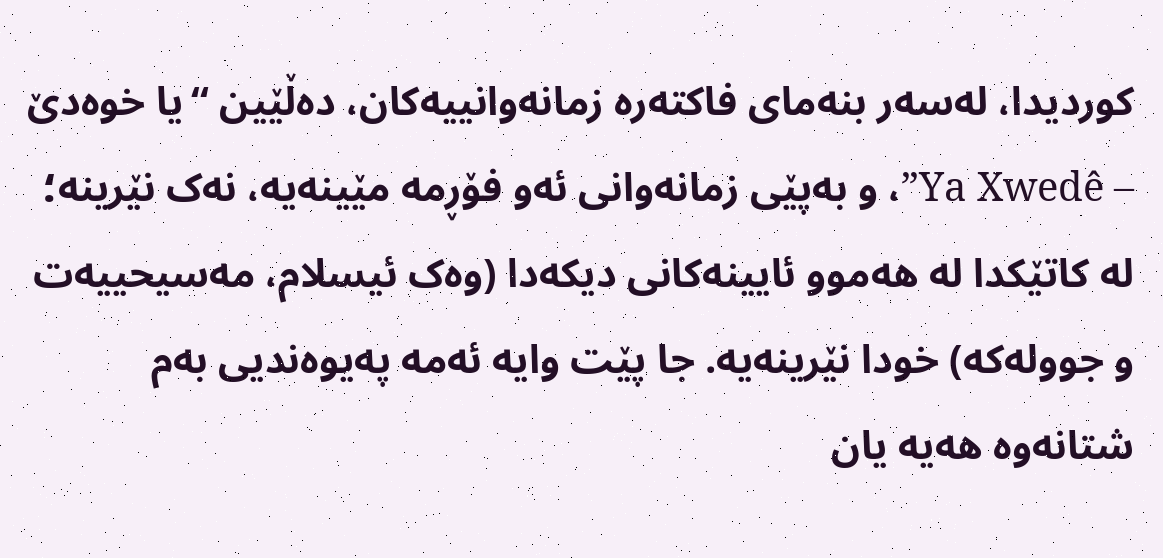کوردیدا، لەسەر بنەمای فاکتەرە زمانەوانییەکان، دەڵێین “یا خوەدێ – Ya Xwedê”، و بەپێی زمانەوانی ئەو فۆڕمە مێینەیە، نەک نێرینە؛ لە کاتێکدا لە هەموو ئایینەکانی دیکەدا (وەک ئیسلام، مەسیحییەت و جوولەکە) خودا نێرینەیە. جا پێت وایە ئەمە پەیوەندیی بەم شتانەوە هەیە یان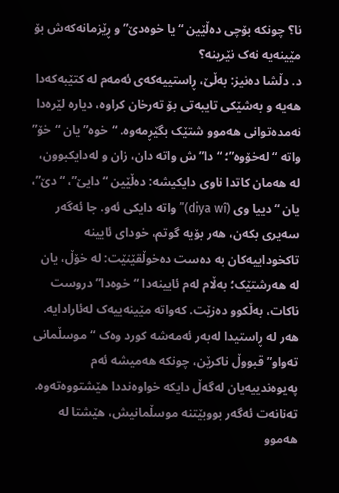نا؟ چونکە بۆچی دەڵێین “یا خوەدێ” و ڕێزمانەکەش بۆ مێینەیە نەک نێرینە؟
د. دڵشا دەنیز: بەڵێ، ڕاستییەکەی ئەمەم لە کتێبەکەدا هەیە و بەشێکی تایبەتی بۆ تەرخان کراوە، دیارە لێرەدا نەمدەتوانی هەموو شتێک بگێڕمەوە. “خوە” یان “خۆ” واتە “لەخۆوە”؛ “دا”ش واتە دان، زان و لەدایکبوون، لە هەمان کاتدا ناوی دایکیشە: دەڵێین “دایێ”، “دێ”، یان “دییا وی (diya wî)” واتە دایکی ئەو. جا ئەگەر سەیری بکەن، هەر بۆیە گوتم، خودای ئایینە تاکخوداییەکان بە دەست دەخوڵقێنێت: لە خۆڵ، یان لە هەرشتێک؛ بەڵام لەم ئایینەدا “خوەدا” دروست ناکات، بەڵکوو دەزێت. کەواتە مێینەییەک لەئارادایە.
هەر لە ڕاستیدا لەبەر ئەمەشە کورد وەک “موسڵمانی تەواو” قبووڵ ناکرێن، چونکە هەمیشە ئەم پەیوەندییەیان لەگەڵ دایکە خواوەنددا هێشتووەتەوە. تەنانەت ئەگەر بووبێتنە موسڵمانیش، هێشتا لە هەموو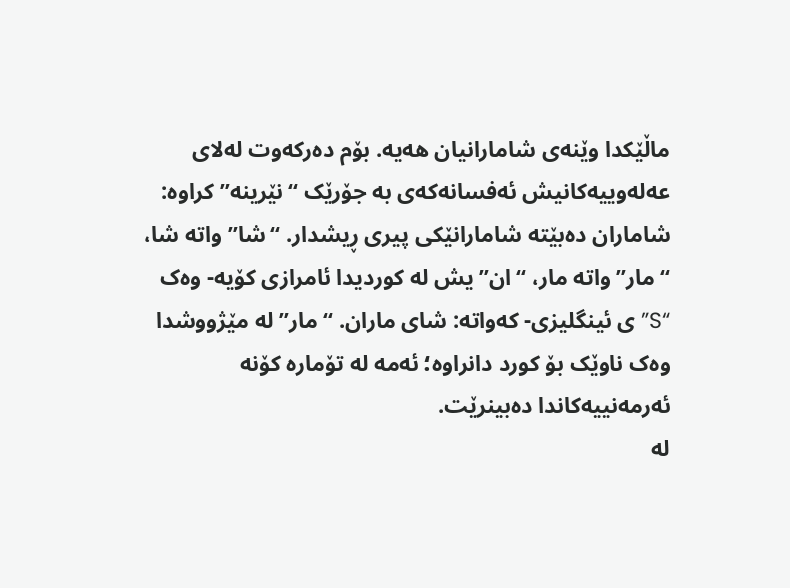ماڵێکدا وێنەی شامارانیان هەیە. بۆم دەرکەوت لەلای عەلەوییەکانیش ئەفسانەکەی بە جۆرێک “نێرینە” کراوە: شاماران دەبێتە شامارانێکی پیری ڕیشدار. “شا” واتە شا، “مار” واتە مار، “ان”یش لە کوردیدا ئامرازی کۆیە- وەک “S”ی ئینگلیزی- کەواتە: شای ماران. “مار” لە مێژووشدا وەک ناوێک بۆ کورد دانراوە؛ ئەمە لە تۆمارە کۆنە ئەرمەنییەکاندا دەبینرێت.
لە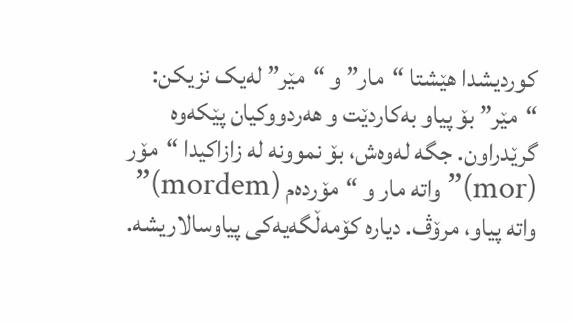کوردیشدا هێشتا “مار” و “مێر” لەیک نزیکن: “مێر” بۆ پیاو بەکاردێت و هەردووکیان پێکەوە گرێدراون. جگە لەوەش، بۆ نموونە لە زازاکیدا “مۆر (mor)” واتە مار و “مۆردەم (mordem)” واتە پیاو، مرۆڤ. دیارە کۆمەڵگەیەکی پیاوسالاریشە.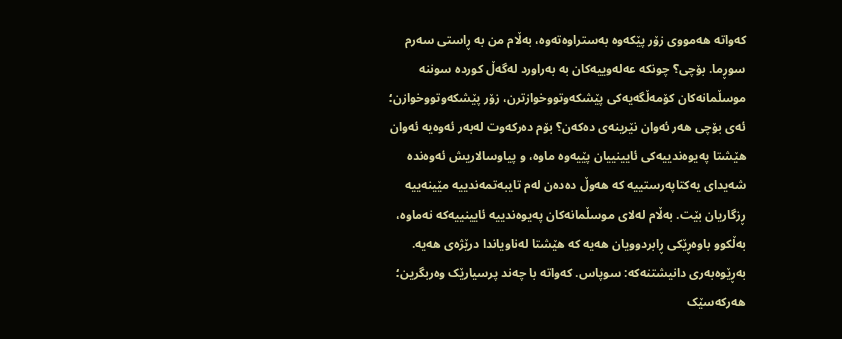کەواتە هەمووی زۆر پێکەوە بەستراوەتەوە، بەڵام من بە ڕاستی سەرم سوڕما. بۆچی؟ چونکە عەلەوییەکان بە بەراورد لەگەڵ کوردە سوننە موسڵمانەکان کۆمەڵگەیەکی پێشکەوتووخوازترن، زۆر پێشکەوتووخوازن؛ ئەی بۆچی هەر ئەوان نێرینەی دەکەن؟ بۆم دەرکەوت لەبەر ئەوەیە ئەوان هێشتا پەیوەندییەکی ئایینییان پێیەوە ماوە، و پیاوسالاریش ئەوەندە شەیدای یەکتاپەرستییە کە هەوڵ دەدەن لەم تایبەتمەندییە مێینەییە ڕزگاریان بێت. بەڵام لەلای موسڵمانەکان پەیوەندییە ئایینییەکە نەماوە، بەڵکوو باوەڕێکی ڕابردوویان هەیە کە هێشتا لەناویاندا درێژەی هەیە.
بەڕێوەبەری دانیشتنەکە: سوپاس. کەواتە با چەند پرسیارێک وەربگرین؛ هەرکەسێک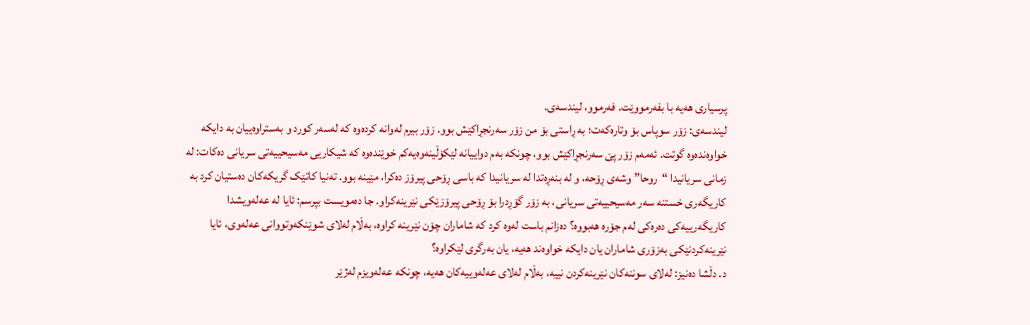پرسیاری هەیە با بفەرمووێت. فەرموو، لیندسەی.
لیندسەی: زۆر سوپاس بۆ وتارەکەت؛ بە ڕاستی بۆ من زۆر سەرنجڕاکێش بوو. زۆر بیرم لەوانە کردەوە کە لەسەر کورد و بەستراوەییان بە دایکە خواوەندەوە گوتت. ئەمەم زۆر پێ سەرنجڕاکێش بوو، چونکە بەم دواییانە لێکۆڵینەوەیەکم خوێندەوە کە شیکاریی مەسیحییەتی سریانی دەکات: لە زمانی سریانیدا “روحا” وشەی ڕۆحە، و لە بنەڕەتدا لە سریانیدا کە باسی ڕۆحی پیرۆز دەکرا، مێینە بوو. تەنیا کاتێک گریکەکان دەستیان کرد بە کاریگەری خستنە سەر مەسیحییەتی سریانی، بە زۆر گۆڕدرا بۆ ڕۆحی پیرۆزێکی نێرینەکراو. جا دەمویست بپرسم: ئایا لە عەلەویشدا کاریگەرییەکی دەرەکی لەم جۆرە هەبووە؟ دەزانم باست لەوە کرد کە شاماران چۆن نێرینە کراوە، بەڵام لەلای شوێنکەوتووانی عەلەوی، ئایا نێرینەکردنێکی بەزۆری شاماران یان دایکە خواوەند هەیە، یان بەرگری لێکراوە؟
د. دڵشا دەنیز: لەلای سوننەکان نێرینەکردن نییە، بەڵام لەلای عەلەوییەکان هەیە، چونکە عەلەویزم لەژێر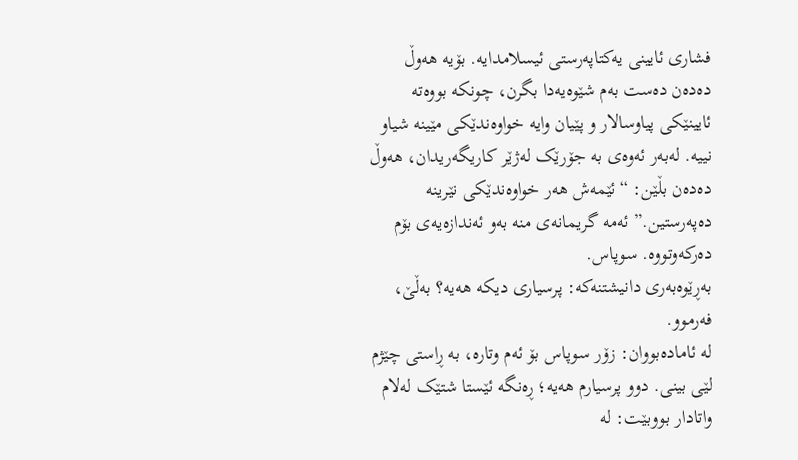فشاری ئایینی یەکتاپەرستی ئیسلامدایە. بۆیە هەوڵ دەدەن دەست بەم شێوەیەدا بگرن، چونکە بووەتە ئایینێکی پیاوسالار و پێیان وایە خواوەندێکی مێینە شیاو نییە. لەبەر ئەوەی بە جۆرێک لەژێر کاریگەریدان، هەوڵ دەدەن بڵێن: “ئێمەش هەر خواوەندێکی نێرینە دەپەرستین.” ئەمە گریمانەی منە بەو ئەندازەیەی بۆم دەرکەوتووە. سوپاس.
بەڕێوەبەری دانیشتنەکە: پرسیاری دیکە هەیە؟ بەڵێ، فەرموو.
لە ئامادەبووان: زۆر سوپاس بۆ ئەم وتارە، بە ڕاستی چێژم لێی بینی. دوو پرسیارم هەیە؛ ڕەنگە ئێستا شتێک لەلام واتادار بووبێت: لە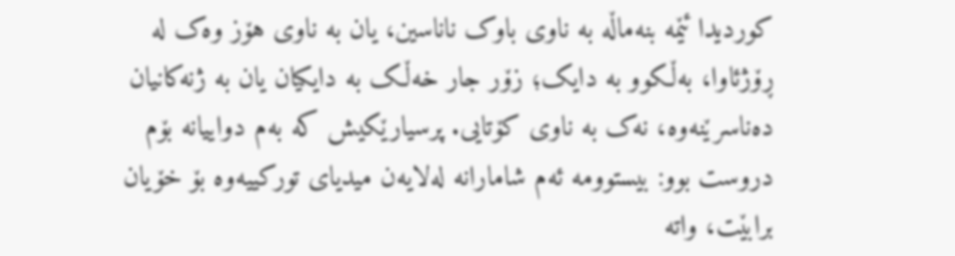کوردیدا ئێمە بنەماڵە بە ناوی باوک ناناسین، یان بە ناوی هۆز وەک لە ڕۆژئاوا، بەڵکوو بە دایک؛ زۆر جار خەڵک بە دایکیان یان بە ژنەکانیان دەناسرێنەوە، نەک بە ناوی کۆتایی. پرسیارێکیش کە بەم دواییانە بۆم دروست بوو: بیستوومە ئەم شامارانە لەلایەن میدیای تورکییەوە بۆ خۆیان برابێت، واتە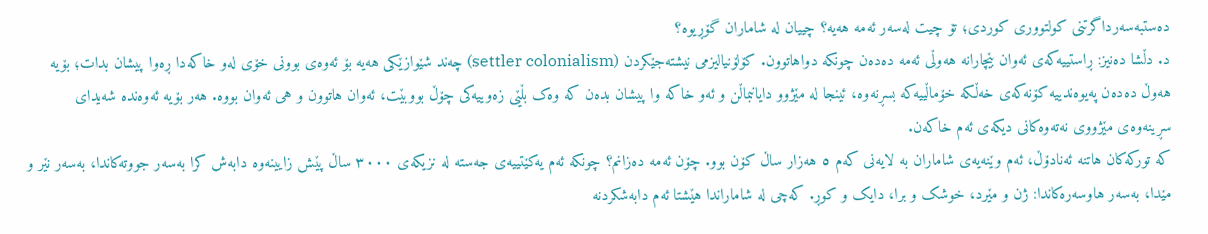دەستبەسەرداگرتنی کولتووری کوردی؛ تۆ چیت لەسەر ئەمە هەیە؟ چییان لە شاماران گۆڕیوە؟
د. دڵشا دەنیز: ڕاستییەکەی ئەوان بێچارانە هەوڵی ئەمە دەدەن چونکە دواهاتوون. کۆلۆنیالیزمی نیشتەجێکردن (settler colonialism) چەند شێوازێکی هەیە بۆ ئەوەی بوونی خۆی لەو خاکەدا ڕەوا پیشان بدات؛ بۆیە هەوڵ دەدەن پەیوەندییە کۆنەکەی خەڵکە خۆماڵییەکە بسڕنەوە، ئینجا لە مێژوو دایانبماڵن و ئەو خاکە وا پیشان بدەن کە وەک بڵێی زەوییەکی چۆڵ بووبێت، ئەوان هاتوون و هی ئەوان بووە. هەر بۆیە ئەوەندە شەیدای سڕینەوەی مێژووی نەتەوەکانی دیکەی ئەم خاکەن.
کە تورکەکان هاتنە ئەنادۆڵ، ئەم وێنەیەی شاماران بە لایەنی کەم ٥ هەزار ساڵ کۆن بوو. چۆن ئەمە دەزانم؟ چونکە ئەم یەکێتییەی جەستە لە نزیکەی ٣٠٠٠ ساڵ پێش زایینەوە دابەش کرا بەسەر جووتەکاندا، بەسەر نێر و مێدا، بەسەر هاوسەرەکاندا: ژن و مێرد، خوشک و برا، دایک و کوڕ. کەچی لە شاماراندا هێشتا ئەم دابەشکردنە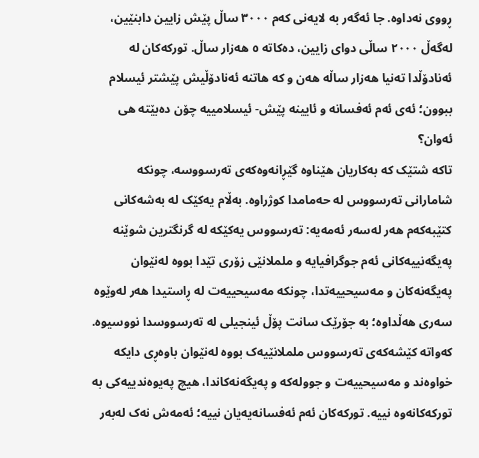ڕووی نەداوە. جا ئەگەر بە لایەنی کەم ٣٠٠٠ ساڵ پێش زایین دابنێین، لەگەڵ ٢٠٠٠ ساڵی دوای زایین، دەکاتە ٥ هەزار ساڵ. تورکەکان لە ئەنادۆڵدا تەنیا هەزار ساڵە هەن و کە هاتنە ئەنادۆڵیش پێشتر ئیسلام ببوون؛ ئەی ئەم ئەفسانە و ئایینە پێش- ئیسلامییە چۆن دەبێتە هی ئەوان؟
تاکە شتێک کە بەکاریان هێناوە گێڕانەوەکەی تەرسووسە، چونکە شامارانی تەرسووس لە حەمامدا کوژراوە. بەڵام یەکێک لە بەشەکانی کتێبەکەم هەر لەسەر ئەمەیە: تەرسووس یەکێکە لە گرنگترین شوێنە پەیگەنییەکانی ئەم جوگرافیایە و ململانێی زۆری تێدا بووە لەنێوان پەیگەنەکان و مەسیحییەتدا، چونکە مەسیحییەت لە ڕاستیدا هەر لەوێوە سەری هەڵداوە؛ بە جۆرێک سانت پۆڵ ئینجیلی لە تەرسووسدا نووسیوە. کەواتە کێشەکەی تەرسووس ململانێیەک بووە لەنێوان باوەڕی دایکە خواوەند و مەسیحییەت و جوولەکە و پەیگەنەکاندا، هیچ پەیوەندییەکی بە تورکەکانەوە نییە. تورکەکان ئەم ئەفسانەیەیان نییە؛ ئەمەش نەک لەبەر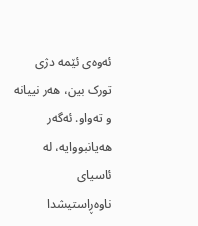ئەوەی ئێمە دژی تورک بین، هەر نییانە و تەواو. ئەگەر هەیانبووایە، لە ئاسیای ناوەڕاستیشدا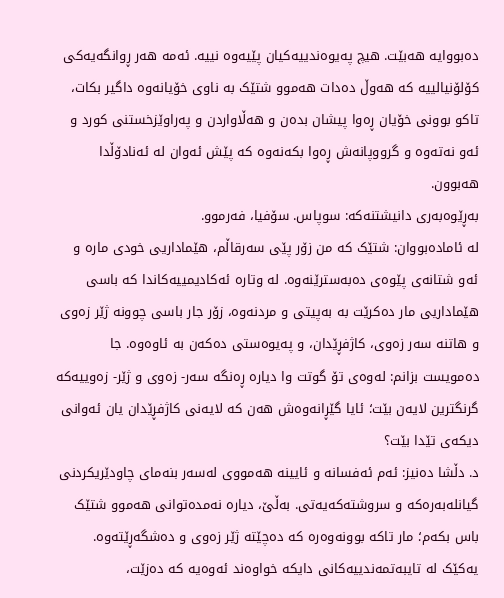دەبووایە هەبێت. هیچ پەیوەندییەکیان پێیەوە نییە. ئەمە هەر ڕوانگەیەکی کۆلۆنیالییە کە هەوڵ دەدات هەموو شتێک بە ناوی خۆیانەوە داگیر بکات، تاکو بوونی خۆیان ڕەوا پیشان بدەن و هەڵاواردن و پەراوێزخستنی کورد و ئەو نەتەوە و گرووپانەش ڕەوا بکەنەوە کە پێش ئەوان لە ئەنادۆڵدا هەبوون.
بەڕێوەبەری دانیشتنەکە: سوپاس. سۆفیا، فەرموو.
لە ئامادەبووان: شتێک کە من زۆر پێی سەرقاڵم، هێماداریی خودی مارە و ئەو شتانەی پێوەی دەبەسترێنەوە. لە وتارە ئەکادیمییەکاندا کە باسی هێماداریی مار دەکرێت بە بەپیتی و مردنەوە، زۆر جار باسی چوونە ژێر زەوی و هاتنە سەر زەوی، کاژفڕێدان، و پەیوەستی دەکەن بە ئاوەوە. جا دەمویست بزانم: لەوەی تۆ گوتت وا دیارە ڕەنگە سەر- زەوی و ژێر- زەوییەکە گرنگترین لایەن بێت؛ ئایا گێڕانەوەش هەن کە لایەنی کاژفڕێدان یان ئەوانی دیکەی تێدا بێت؟
د. دڵشا دەنیز: ئەم ئەفسانە و ئایینە هەمووی لەسەر بنەمای چاودێریکردنی گیانلەبەرەکە و سروشتەکەیەتی. بەڵێ، دیارە نەمدەتوانی هەموو شتێک باس بکەم؛ مار تاکە بوونەوەرە کە دەچێتە ژێر زەوی و دەشگەڕێتەوە. یەکێک لە تایبەتمەندییەکانی دایکە خواوەند ئەوەیە کە دەزێت،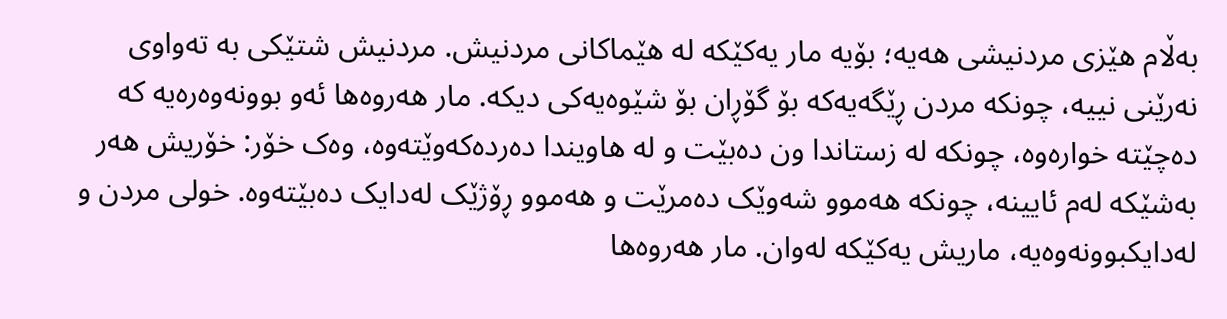بەڵام هێزی مردنیشی هەیە؛ بۆیە مار یەکێکە لە هێماکانی مردنیش. مردنیش شتێکی بە تەواوی نەرێنی نییە، چونکە مردن ڕێگەیەکە بۆ گۆڕان بۆ شێوەیەکی دیکە. مار هەروەها ئەو بوونەوەرەیە کە دەچێتە خوارەوە، چونکە لە زستاندا ون دەبێت و لە هاویندا دەردەکەوێتەوە، وەک خۆر: خۆریش هەر بەشێکە لەم ئایینە، چونکە هەموو شەوێک دەمرێت و هەموو ڕۆژێک لەدایک دەبێتەوە. خولی مردن و لەدایکبوونەوەیە، ماریش یەکێکە لەوان. مار هەروەها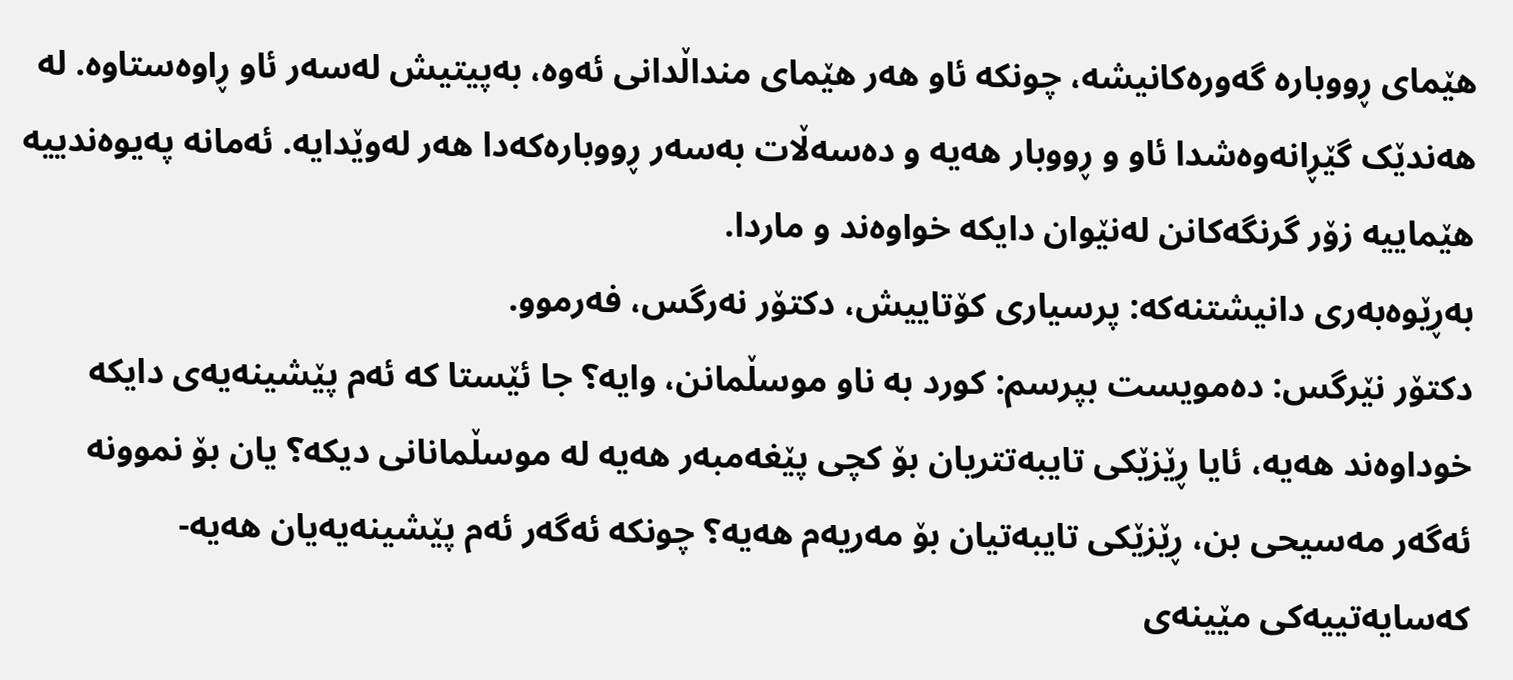هێمای ڕووبارە گەورەکانیشە، چونکە ئاو هەر هێمای منداڵدانی ئەوە، بەپیتیش لەسەر ئاو ڕاوەستاوە. لە هەندێک گێڕانەوەشدا ئاو و ڕووبار هەیە و دەسەڵات بەسەر ڕووبارەکەدا هەر لەوێدایە. ئەمانە پەیوەندییە هێماییە زۆر گرنگەکانن لەنێوان دایکە خواوەند و ماردا.
بەڕێوەبەری دانیشتنەکە: پرسیاری کۆتاییش، دکتۆر نەرگس، فەرموو.
دکتۆر نێرگس: دەمویست بپرسم: کورد بە ناو موسڵمانن، وایە؟ جا ئێستا کە ئەم پێشینەیەی دایکە خوداوەند هەیە، ئایا ڕێزێکی تایبەتتریان بۆ کچی پێغەمبەر هەیە لە موسڵمانانی دیکە؟ یان بۆ نموونە ئەگەر مەسیحی بن، ڕێزێکی تایبەتیان بۆ مەریەم هەیە؟ چونکە ئەگەر ئەم پێشینەیەیان هەیە- کەسایەتییەکی مێینەی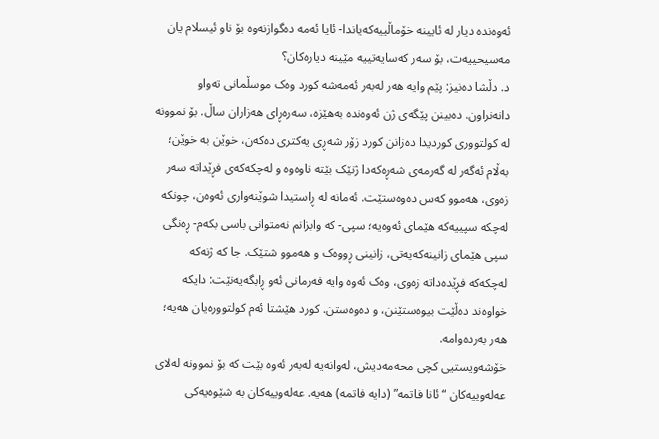ئەوەندە دیار لە ئایینە خۆماڵییەکەیاندا- ئایا ئەمە دەگوازنەوە بۆ ناو ئیسلام یان مەسیحییەت، بۆ سەر کەسایەتییە مێینە دیارەکان؟
د. دڵشا دەنیز: پێم وایە هەر لەبەر ئەمەشە کورد وەک موسڵمانی تەواو دانەنراون. دەبینن پێگەی ژن ئەوەندە بەهێزە، سەرەڕای هەزاران ساڵ. بۆ نموونە لە کولتووری کوردیدا دەزانن کورد زۆر شەڕی یەکتری دەکەن، خوێن بە خوێن؛ بەڵام ئەگەر لە گەرمەی شەڕەکەدا ژنێک بێتە ناوەوە و لەچکەکەی فڕێداتە سەر زەوی، هەموو کەس دەوەستێت. ئەمانە لە ڕاستیدا شوێنەواری ئەوەن، چونکە لەچکە سپییەکە هێمای ئەوەیە؛ سپی- کە وابزانم نەمتوانی باسی بکەم- ڕەنگی سپی هێمای زانینەکەیەتی، زانینی ڕووەک و هەموو شتێک. جا کە ژنەکە لەچکەکە فڕێدەداتە زەوی، وەک ئەوە وایە فەرمانی ئەو ڕابگەیەنێت: دایکە خواوەند دەڵێت بیوەستێنن، و دەوەستن. کورد هێشتا ئەم کولتوورەیان هەیە؛ هەر بەردەوامە.
خۆشەویستیی کچی محەمەدیش، لەوانەیە لەبەر ئەوە بێت کە بۆ نموونە لەلای عەلەوییەکان “ئانا فاتمە” (دایە فاتمە) هەیە. عەلەوییەکان بە شێوەیەکی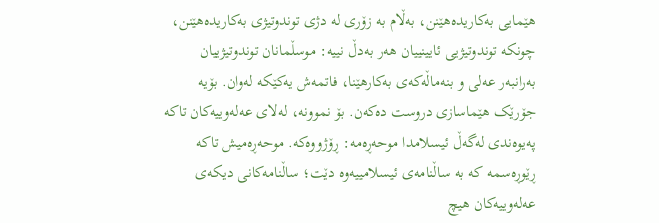هێمایی بەکاریدەهێنن، بەڵام بە زۆری لە دژی توندوتیژی بەکاریدەهێنن، چونکە توندوتیژیی ئایینییان هەر بەدڵ نییە: موسڵمانان توندوتیژییان بەرانبەر عەلی و بنەماڵەکەی بەکارهێنا، فاتمەش یەکێکە لەوان. بۆیە جۆرێک هێماسازی دروست دەکەن. بۆ نموونە، لەلای عەلەوییەکان تاکە پەیوەندی لەگەڵ ئیسلامدا موحەڕەمە: ڕۆژووەکە. موحەڕەمیش تاکە ڕێوڕەسمە کە بە ساڵنامەی ئیسلامییەوە دێت؛ ساڵنامەکانی دیکەی عەلەوییەکان هیچ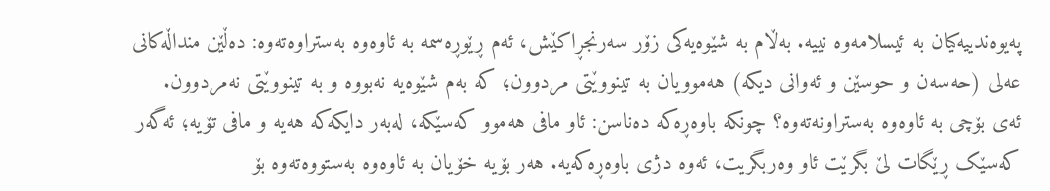پەیوەندییەکیان بە ئیسلامەوە نییە. بەڵام بە شێوەیەکی زۆر سەرنجڕاکێش، ئەم ڕێوڕەسمە بە ئاوەوە بەستراوەتەوە: دەڵێن منداڵەکانی عەلی (حەسەن و حوسێن و ئەوانی دیکە) هەموویان بە تینووێتی مردوون؛ کە بەم شێوەیە نەبووە و بە تینووێتی نەمردوون. ئەی بۆچی بە ئاوەوە بەستراونەتەوە؟ چونکە باوەڕەکە دەناسن: ئاو مافی هەموو کەسێکە، لەبەر دایکەکە هەیە و مافی تۆیە؛ ئەگەر کەسێک ڕێگات لێ بگرێت ئاو وەربگریت، ئەوە دژی باوەڕەکەیە. هەر بۆیە خۆیان بە ئاوەوە بەستووەتەوە بۆ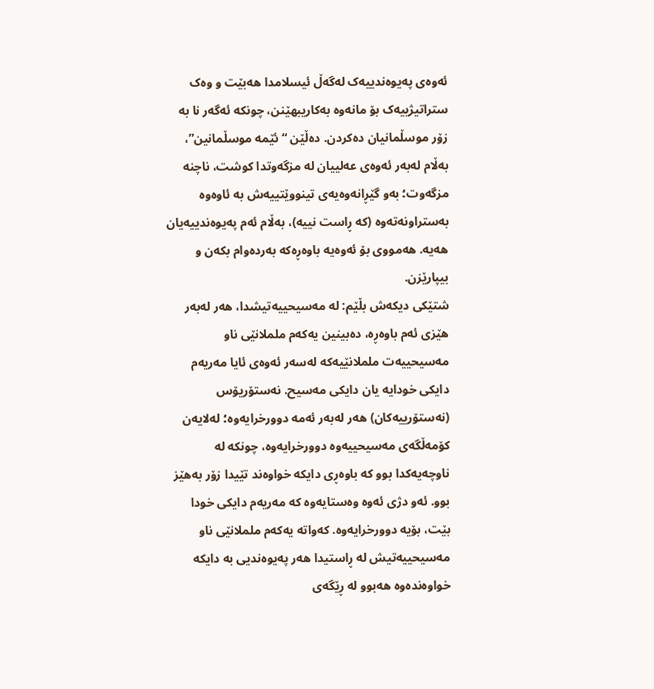ئەوەی پەیوەندییەک لەگەڵ ئیسلامدا هەبێت و وەک ستراتیژییەک بۆ مانەوە بەکاریبهێنن، چونکە ئەگەر نا بە زۆر موسڵمانیان دەکردن. دەڵێن “ئێمە موسڵمانین”، بەڵام لەبەر ئەوەی عەلییان لە مزگەوتدا کوشت، ناچنە مزگەوت؛ بەو گێڕانەوەیەی تینووێتییەش بە ئاوەوە بەستراونەتەوە (کە ڕاست نییە)، بەڵام ئەم پەیوەندییەیان هەیە. هەمووی بۆ ئەوەیە باوەڕەکە بەردەوام بکەن و بیپارێزن.
شتێکی دیکەش بڵێم: لە مەسیحییەتیشدا، هەر لەبەر هێزی ئەم باوەڕە، دەبینین یەکەم ململانێی ناو مەسیحییەت ململانێیەکە لەسەر ئەوەی ئایا مەریەم دایکی خودایە یان دایکی مەسیح. نەستۆریۆس (نەستۆرییەکان) هەر لەبەر ئەمە دوورخرایەوە؛ لەلایەن کۆمەڵگەی مەسیحییەوە دوورخرایەوە، چونکە لە ناوچەیەکدا بوو کە باوەڕی دایکە خواوەند تێیدا زۆر بەهێز بوو. ئەو دژی ئەوە وەستایەوە کە مەریەم دایکی خودا بێت، بۆیە دوورخرایەوە. کەواتە یەکەم ململانێی ناو مەسیحییەتیش لە ڕاستیدا هەر پەیوەندیی بە دایکە خواوەندەوە هەبوو لە ڕێگەی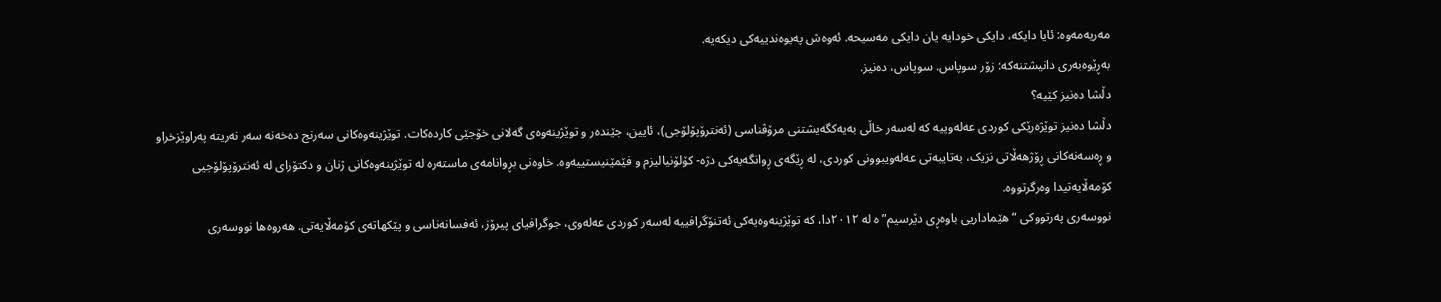مەریەمەوە: ئایا دایکە، دایکی خودایە یان دایکی مەسیحە. ئەوەش پەیوەندییەکی دیکەیە.
بەڕێوەبەری دانیشتنەکە: زۆر سوپاس. سوپاس، دەنیز.
دڵشا دەنیز کێیە؟
دڵشا دەنیز توێژەرێکی کوردی عەلەوییە کە لەسەر خاڵی بەیەکگەیشتنی مرۆڤناسی (ئەنترۆپۆلۆجی)، ئایین، جێندەر و توێژینەوەی گەلانی خۆجێی کاردەکات. توێژینەوەکانی سەرنج دەخەنە سەر نەریتە پەراوێزخراو و ڕەسەنەکانی ڕۆژهەڵاتی نزیک، بەتایبەتی عەلەویبوونی کوردی، لە ڕێگەی ڕوانگەیەکی دژە- کۆلۆنیالیزم و فێمێنیستییەوە. خاوەنی بڕوانامەی ماستەرە لە توێژینەوەکانی ژنان و دکتۆرای لە ئەنترۆپۆلۆجیی کۆمەڵایەتیدا وەرگرتووە.
نووسەری پەرتووکی “هێماداریی باوەڕی دێرسیم”ە لە ٢٠١٢دا، کە توێژینەوەیەکی ئەتنۆگرافییە لەسەر کوردی عەلەوی، جوگرافیای پیرۆز، ئەفسانەناسی و پێکهاتەی کۆمەڵایەتی. هەروەها نووسەری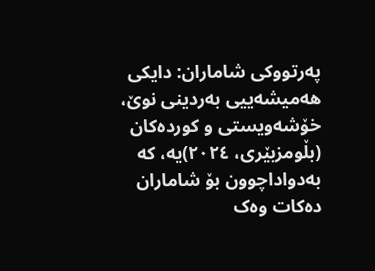پەرتووکی شاماران: دایکی هەمیشەییی بەردینی نوێ، خۆشەویستی و کوردەکان (بڵومزبێری، ٢٠٢٤)یە، کە بەدواداچوون بۆ شاماران دەکات وەک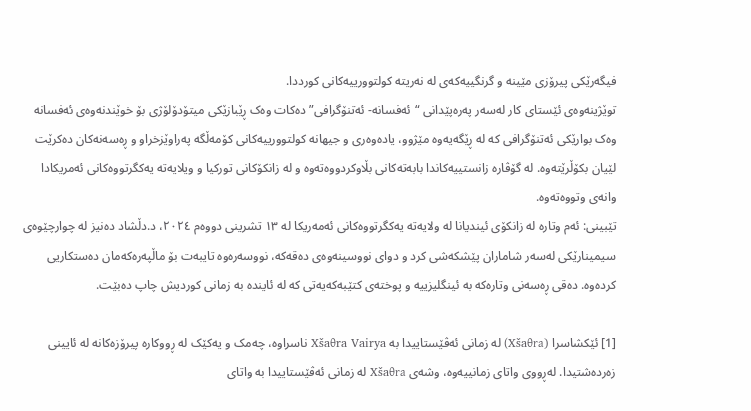فیگەرێکی پیرۆزی مێینە و گرنگییەکەی لە نەریتە کولتوورییەکانی کورددا.
توێژینەوەی ئێستای کار لەسەر پەرەپێدانی “ئەفسانە- ئەتنۆگرافی” دەکات وەک ڕێبازێکی میتۆدۆلۆژی بۆ خوێندنەوەی ئەفسانە وەک بوارێکی ئەتنۆگرافی کە لە ڕێگەیەوە مێژوو، یادەوەری و جیهانە کولتوورییەکانی کۆمەڵگە پەراوێزخراو و ڕەسەنەکان دەکرێت لێیان بکۆڵرێتەوە. لە گۆڤارە زانستییەکاندا بابەتەکانی بڵاوکردووەتەوە و لە زانکۆکانی تورکیا و ویلایەتە یەکگرتووەکانی ئەمریکادا وانەی وتووەتەوە.
تێبینی: ئەم وتارە لە زانکۆی ئیندیانا لە ولایەتە یەکگرتووەکانی ئەمەریکا لە ١٣ تشرینی دووەم ٢٠٢٤، د.دڵشاد دەنیز لە چوارچێوەی سیمینارێكی لەسەر شاماران پێشکەشی کرد و دوای نووسینەوەی دەقەکە، نووسەرەوە تایبەت بۆ ماڵپەرەکەمان دەستکاریی کردەوە. دەقی ڕەسەنی وتارەکە بە ئینگلیزییە و پوختەی کتێبەکەیەتی کە لە ئایندە بە زمانی کوردیش چاپ دەبێت.

[1] ئێکشاسرا (Xšaθra) لە زمانی ئەڤێستاییدا بە Xšaθra Vairya ناسراوە، چەمک و یەکێک لە ڕووکارە پیرۆزەکانە لە ئایینی زەردەشتیدا. لەڕووی واتای زمانییەوە، وشەی Xšaθra لە زمانی ئەڤێستاییدا بە واتای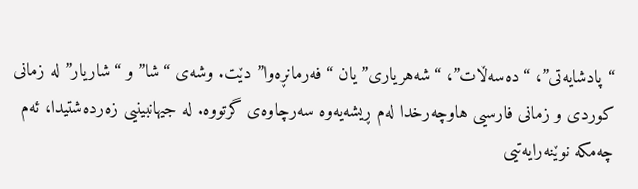“پادشایەتی”، “دەسەڵات”، “شەهریاری” یان “فەرمانڕەوا” دێت. وشەی “شا” و “شاریار” لە زمانی کوردی و زمانی فارسیی هاوچەرخدا لەم ڕیشەیەوە سەرچاوەی گرتووە. لە جیهانبینیی زەردەشتیدا، ئەم چەمکە نوێنەرایەتیی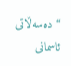“دەسەڵاتی ئاسمانی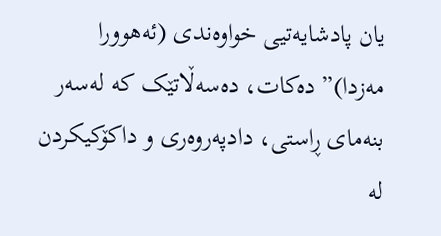یان پادشایەتیی خواوەندی (ئەهوورا مەزدا)” دەکات، دەسەڵاتێک کە لەسەر بنەمای ڕاستی، دادپەروەری و داکۆکیکردن لە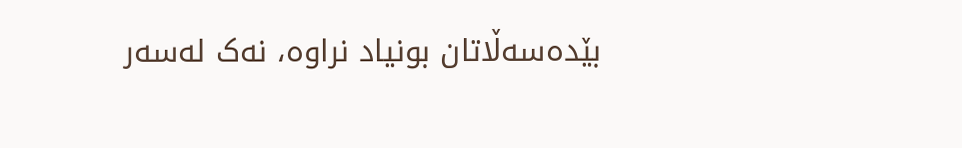بێدەسەڵاتان بونیاد نراوە، نەک لەسەر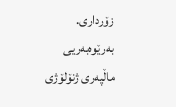زۆرداری.
بەرێوەبەریی ماڵپەری ژنۆلۆژی